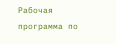Рабочая программа по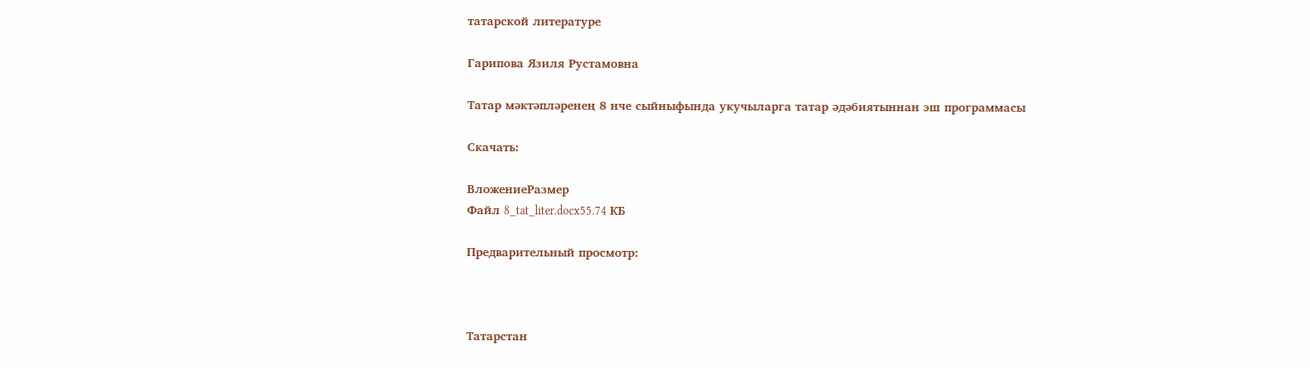татарской литературе

Гарипова Язиля Рустамовна

Татар мәктәпләренең 8 нче сыйныфында укучыларга татар әдәбиятыннан эш программасы

Скачать:

ВложениеРазмер
Файл 8_tat_liter.docx55.74 КБ

Предварительный просмотр:



Татарстан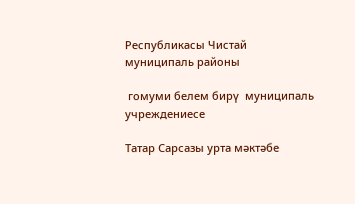Республикасы Чистай муниципаль районы

 гомуми белем бирү  муниципаль учреждениесе

Татар Сарсазы урта мәктәбе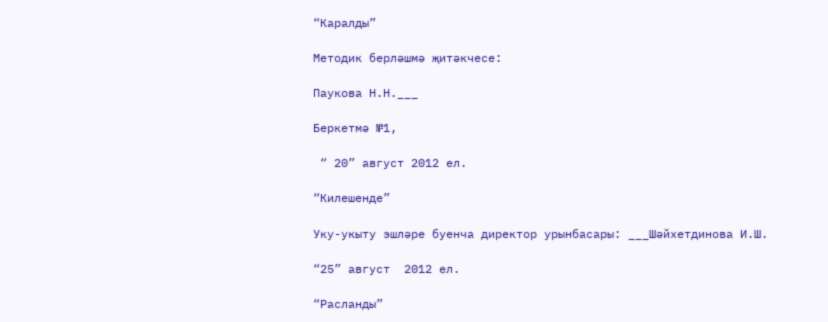“Каралды”

Методик берләшмә җитәкчесе:

Паукова Н.Н.___

Беркетмә №1,

 “ 20” август 2012 ел.

“Килешенде”

Уку-укыту эшләре буенча директор урынбасары: ___Шәйхетдинова И.Ш.

“25” август  2012 ел.

“Расланды”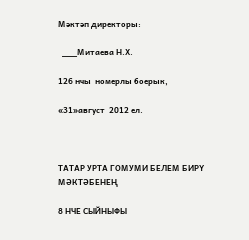Мәктәп директоры:

  ___Митаева Н.Х.

126 нчы  номерлы боерык,

«31»август  2012 ел.



ТАТАР УРТА ГОМУМИ БЕЛЕМ БИРҮ МӘКТӘБЕНЕҢ

8 НЧЕ СЫЙНЫФЫ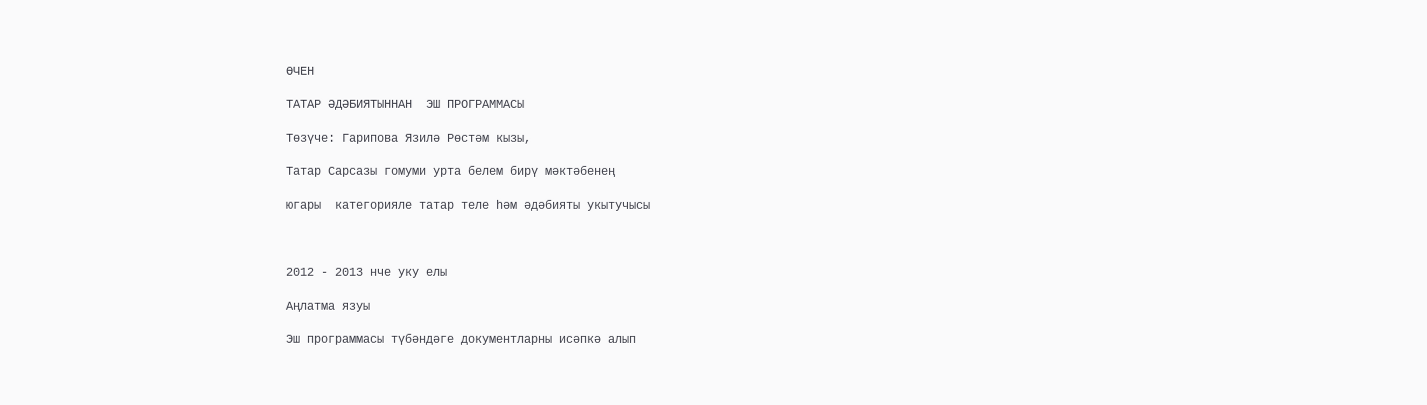ӨЧЕН

ТАТАР ӘДӘБИЯТЫННАН  ЭШ ПРОГРАММАСЫ

Төзүче: Гарипова Язилә Рөстәм кызы,

Татар Сарсазы гомуми урта белем бирү мәктәбенең

югары  категорияле татар теле һәм әдәбияты укытучысы



2012 - 2013 нче уку елы

Аңлатма язуы

Эш программасы түбәндәге документларны исәпкә алып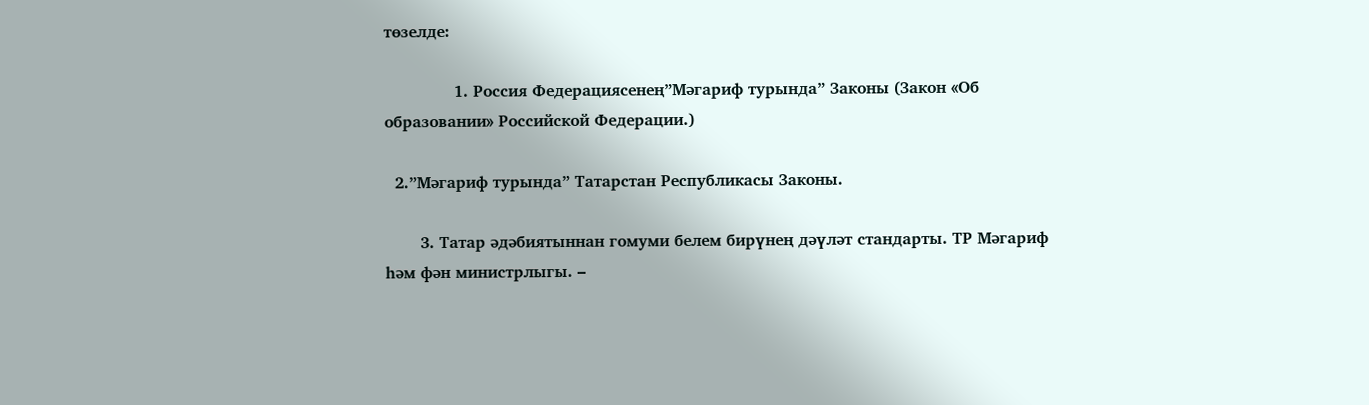төзелде:

              1. Россия Федерациясенең”Мәгариф турында” Законы (Закон «Об образовании» Российской Федерации.)

  2.”Мәгариф турында” Татарстан Республикасы Законы.

       3. Татар әдәбиятыннан гомуми белем бирүнең дәүләт стандарты. ТР Мәгариф һәм фән министрлыгы. –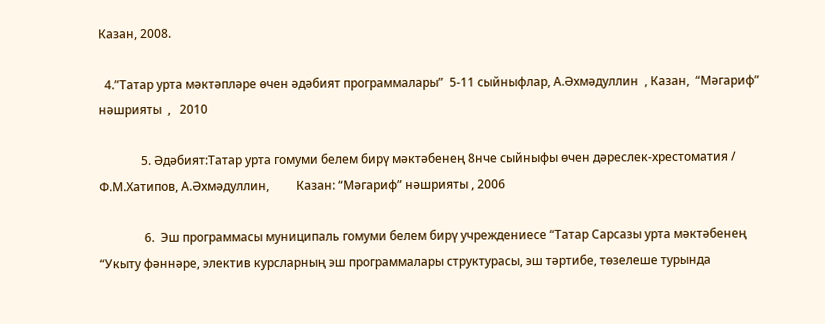Казан, 2008.

  4.”Татар урта мәктәпләре өчен әдәбият программалары”  5-11 сыйныфлар, А.Әхмәдуллин  , Казан,  “Мәгариф” нәшрияты  ,   2010

              5. Әдәбият:Татар урта гомуми белем бирү мәктәбенең 8нче сыйныфы өчен дәреслек-хрестоматия / Ф.М.Хатипов, А.Әхмәдуллин,         Казан: “Мәгариф” нәшрияты , 2006

               6.  Эш программасы муниципаль гомуми белем бирү учреждениесе “Татар Сарсазы урта мәктәбенең “Укыту фәннәре, электив курсларның эш программалары структурасы, эш тәртибе, төзелеше турында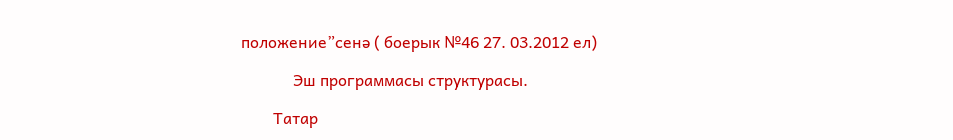положение”сенә ( боерык №46 27. 03.2012 ел)

             Эш программасы структурасы.

        Татар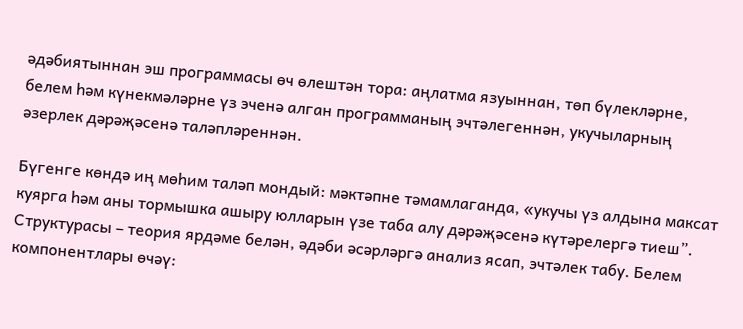әдәбиятыннан эш программасы өч өлештән тора: аңлатма язуыннан, төп бүлекләрне, белем һәм күнекмәләрне үз эченә алган программаның эчтәлегеннән, укучыларның әзерлек дәрәҗәсенә таләпләреннән.

Бүгенге көндә иң мөһим таләп мондый: мәктәпне тәмамлаганда, «укучы үз алдына максат куярга һәм аны тормышка ашыру юлларын үзе таба алу дәрәҗәсенә күтәрелергә тиеш”. Структурасы – теория ярдәме белән, әдәби әсәрләргә анализ ясап, эчтәлек табу. Белем компонентлары өчәү: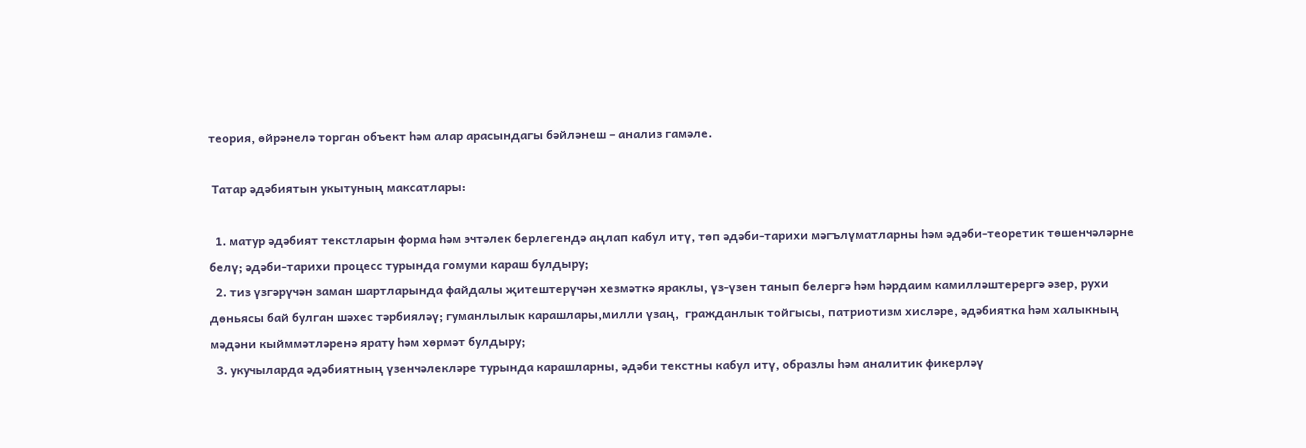теория, өйрәнелә торган объект һәм алар арасындагы бәйләнеш – анализ гамәле.

 Татар әдәбиятын укытуның максатлары:

  1. матур әдәбият текстларын форма һәм эчтәлек берлегендә аңлап кабул итү, төп әдәби-тарихи мәгълүматларны һәм әдәби-теоретик төшенчәләрне белү; әдәби-тарихи процесс турында гомуми караш булдыру;
  2. тиз үзгәрүчән заман шартларында файдалы җитештерүчән хезмәткә яраклы, үз-үзен танып белергә һәм һәрдаим камилләштерергә әзер, рухи дөньясы бай булган шәхес тәрбияләү; гуманлылык карашлары,милли үзаң,  гражданлык тойгысы, патриотизм хисләре, әдәбиятка һәм халыкның мәдәни кыйммәтләренә ярату һәм хөрмәт булдыру;
  3. укучыларда әдәбиятның үзенчәлекләре турында карашларны, әдәби текстны кабул итү, образлы һәм аналитик фикерләү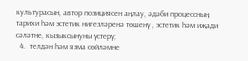культурасын, автор позициясен аңлау, әдәби процессның тарихи һәм эстетик нигезләренә төшенү , эстетик һәм иҗади сәләтне, кызыксынуны үстерү;
  4.  телдән һәм язма сөйләмне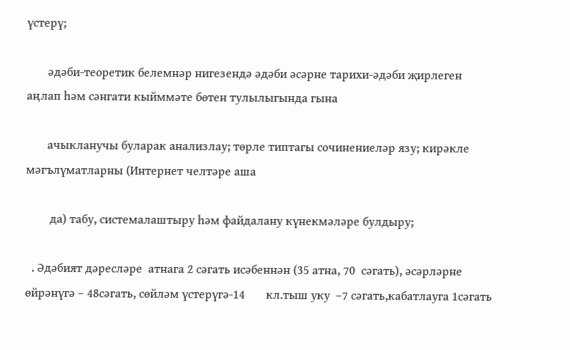үстерү;

       әдәби-теоретик белемнәр нигезендә әдәби әсәрне тарихи-әдәби җирлеген аңлап һәм сәнгати кыйммәте бөтен тулылыгында гына

       ачыкланучы буларак анализлау; төрле типтагы сочинениеләр язу; кирәкле мәгълүматларны (Интернет челтәре аша

        да) табу, системалаштыру һәм файдалану күнекмәләре булдыру;

  . Әдәбият дәресләре  атнага 2 сәгать исәбеннән (35 атна, 70  сәгать), әсәрләрне өйрәнүгә – 48сәгать, сөйләм үстерүгә-14       кл.тыш уку  –7 сәгать,кабатлауга 1сәгать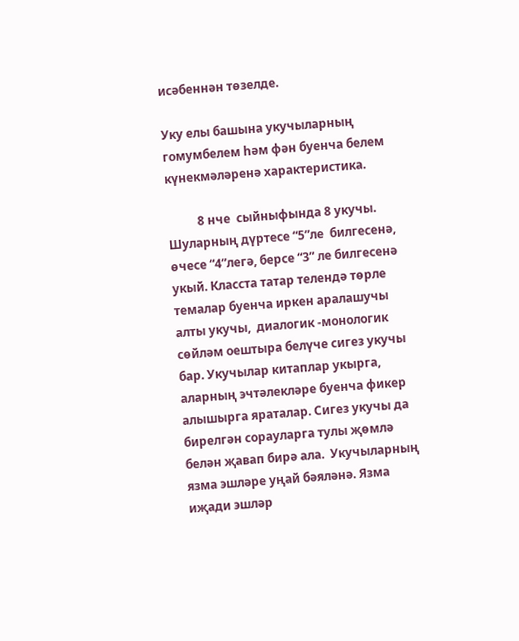исәбеннән төзелде.

Уку елы башына укучыларның гомумбелем һәм фән буенча белем күнекмәләренә характеристика.

          8 нче  сыйныфында 8 укучы. Шуларның дүртесе “5”ле  билгесенә, өчесе “4”легә, берсе “3” ле билгесенә укый. Класста татар телендә төрле темалар буенча иркен аралашучы алты укучы,  диалогик -монологик сөйләм оештыра белүче сигез укучы бар. Укучылар китаплар укырга, аларның эчтәлекләре буенча фикер алышырга яраталар. Сигез укучы да  бирелгән сорауларга тулы җөмлә белән җавап бирә ала.  Укучыларның язма эшләре уңай бәяләнә. Язма иҗади эшләр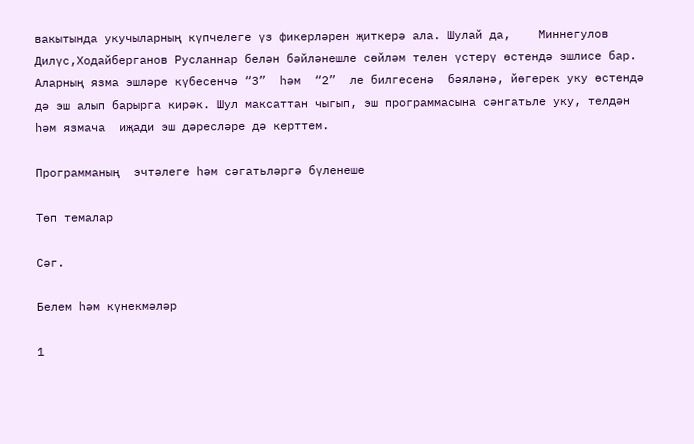вакытында укучыларның күпчелеге үз фикерләрен җиткерә ала. Шулай да,    Миннегулов Дилүс,Ходайберганов Русланнар белән бәйләнешле сөйләм телен үстерү өстендә эшлисе бар.  Аларның язма эшләре күбесенчә “3”  һәм  “2”  ле билгесенә  бәяләнә, йөгерек уку өстендә дә эш алып барырга кирәк. Шул максаттан чыгып, эш программасына сәнгатьле уку, телдән һәм язмача  иҗади эш дәресләре дә керттем.

Программаның  эчтәлеге һәм сәгатьләргә бүленеше

Төп темалар

Сәг.

Белем һәм күнекмәләр

1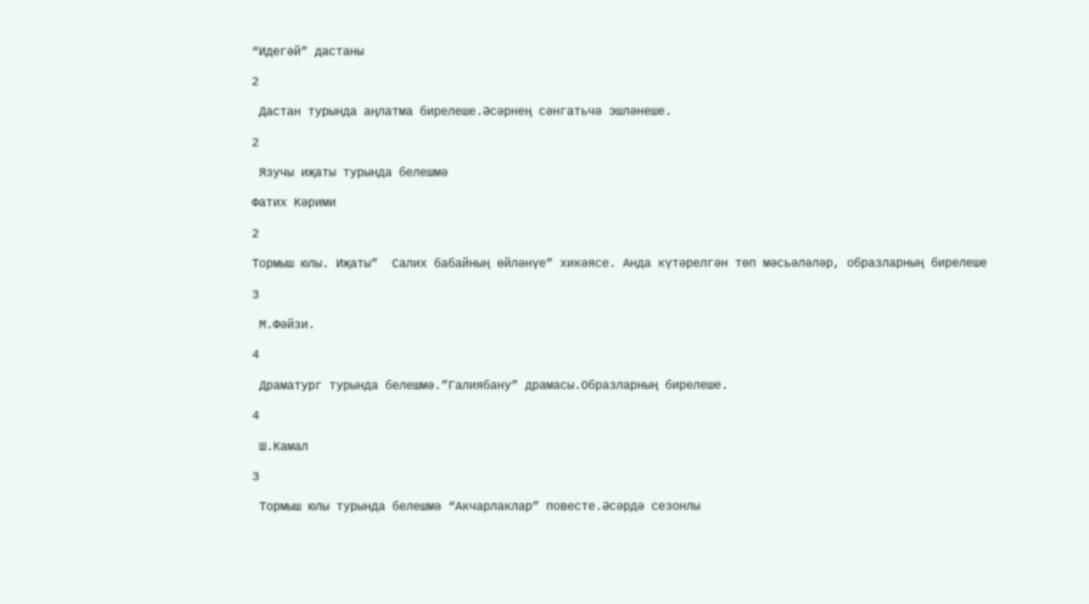“Идегәй” дастаны

2

 Дастан турында аңлатма бирелеше.Әсәрнең сәнгатьчә эшләнеше.

2

 Язучы иҗаты турында белешмә

Фатих Кәрими

2

Тормыш юлы. Иҗаты”  Салих бабайның өйләнүе” хикәясе. Анда күтәрелгән төп мәсьәләләр, образларның бирелеше

3

 М.Фәйзи.

4

 Драматург турында белешмә.”Галиябану” драмасы.Образларның бирелеше.

4

 Ш.Камал

3

 Тормыш юлы турында белешмә “Акчарлаклар” повесте.Әсәрдә сезонлы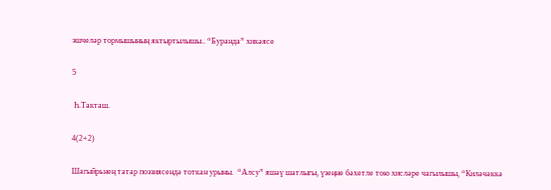эшчеләр тормышының яктыртылышы.. “Буранда” хикәясе

5

 Һ.Такташ.

4(2+2)

Шагыйрьнең татар поэзиясендә тоткан урыны.  “Алсу” яшәү шатлыгы, үзеңне бәхетле тою хисләре чагылышы, “Киләчәккә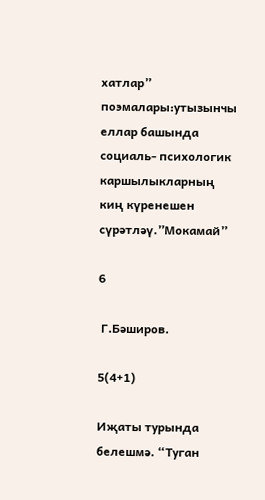хатлар” поэмалары:утызынчы еллар башында социаль- психологик каршылыкларның киң күренешен сүрәтләү.”Мокамай”

6

 Г.Бәширов.

5(4+1)

Иҗаты турында белешмә. “Туган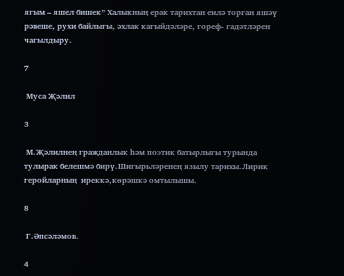ягым – яшел бишек” Халыкның ерак тарихтан еилә торган яшәү рәвеше, рухи байлыгы, әхлак кагыйдәләре, гореф- гадәтләрен чагылдыру.

7

 Муса Җәлил

3

 М.Җәлилнең граҗданлык һәм поэтик батырлыгы турында тулырак белешмә бирү.Шигырьләренең язылу тарихы.Лирик геройларның  иреккә,көрәшкә омтылышы.

8

 Г.Әпсәләмов.

4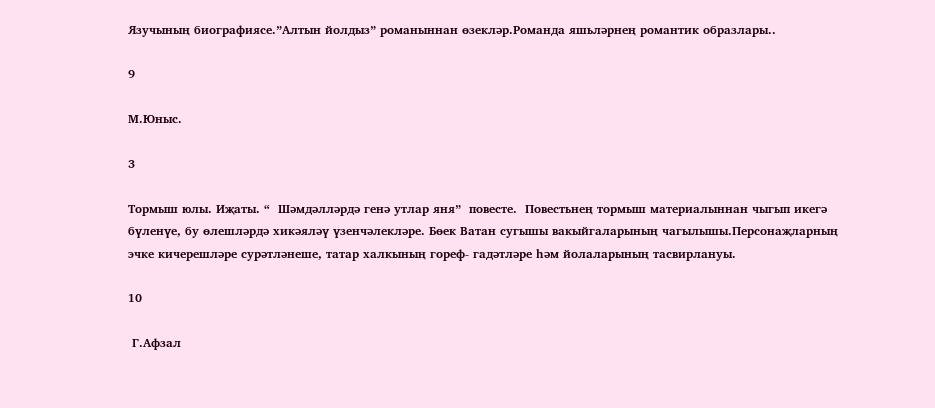Язучының биографиясе.”Алтын йолдыз” романыннан өзекләр.Романда яшьләрнең романтик образлары..

9

М.Юныс.

3

Тормыш юлы. Иҗаты. “  Шәмдәлләрдә генә утлар яня”  повесте.  Повестьнең тормыш материалыннан чыгып икегә бүленүе, бу өлешләрдә хикәяләү үзенчәлекләре. Бөек Ватан сугышы вакыйгаларының чагылышы.Персонаҗларның эчке кичерешләре сурәтләнеше, татар халкының гореф- гадәтләре һәм йолаларының тасвирлануы.

10

 Г.Афзал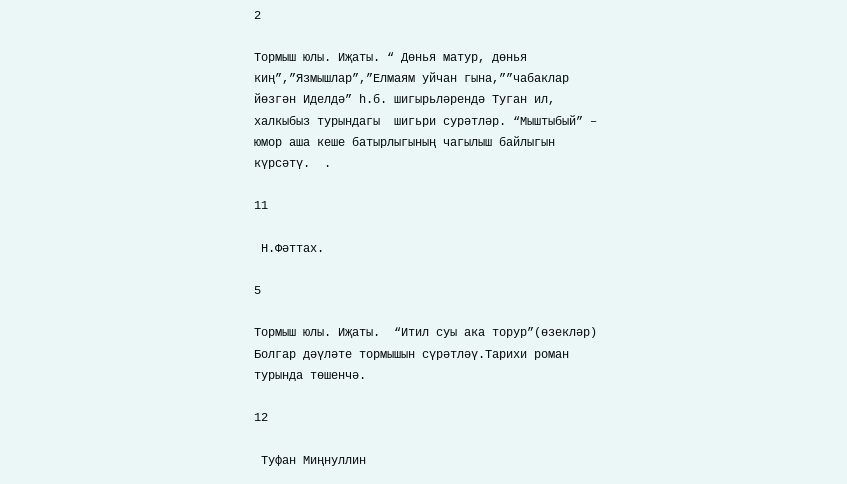2

Тормыш юлы. Иҗаты. “ Дөнья матур, дөнья киң”,”Язмышлар”,”Елмаям уйчан гына,””чабаклар йөзгән Иделдә” һ.б. шигырьләрендә Туган ил, халкыбыз турындагы  шигьри сурәтләр. “Мыштыбый” – юмор аша кеше батырлыгының чагылыш байлыгын күрсәтү.  .

11

 Н.Фәттах.

5

Тормыш юлы. Иҗаты.  “Итил суы ака торур”(өзекләр) Болгар дәүләте тормышын сүрәтләү.Тарихи роман турында төшенчә.

12

 Туфан Миңнуллин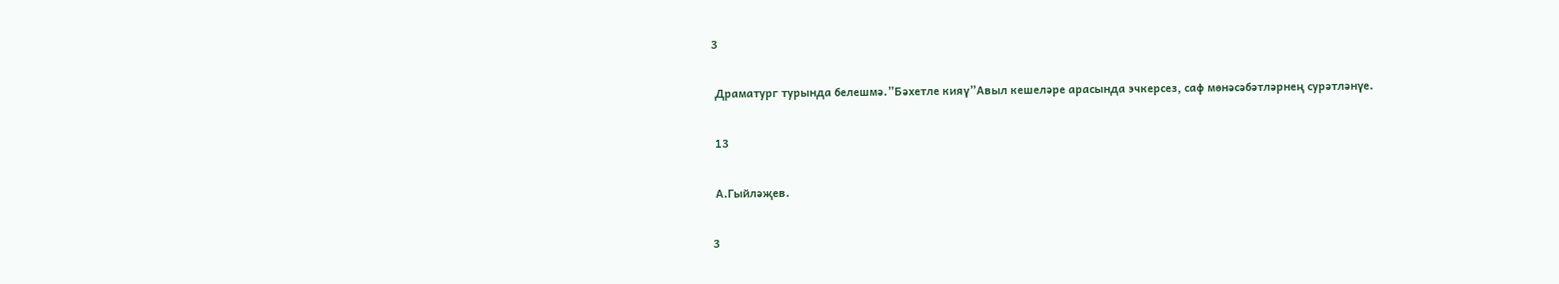3

 Драматург турында белешмә.”Бәхетле кияү”Авыл кешеләре арасында эчкерсез, саф мөнәсәбәтләрнең сурәтләнүе.

 13

 А.Гыйләҗев.

3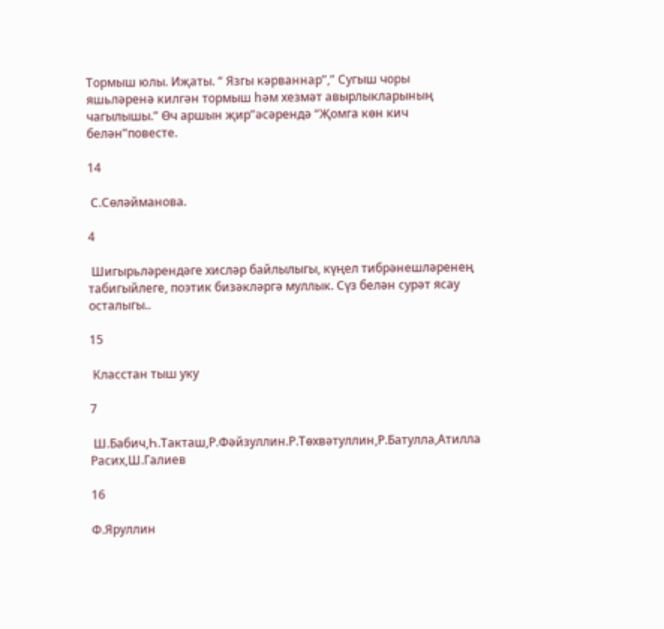Тормыш юлы. Иҗаты. “ Язгы кәрваннар”,” Сугыш чоры яшьләренә килгән тормыш һәм хезмәт авырлыкларының чагылышы.” Өч аршын җир”әсәрендә “Җомга көн кич белән”повесте.

14

 С.Сөләйманова.

4

 Шигырьләрендәге хисләр байлылыгы, күңел тибрәнешләренең табигыйлеге, поэтик бизәкләргә муллык. Сүз белән сурәт ясау осталыгы..

15

 Класстан тыш уку

7

 Ш.Бабич,Һ.Такташ,Р.Фәйзуллин.Р.Төхвәтуллин,Р.Батулла,Атилла Расих,Ш.Галиев

16

Ф.Яруллин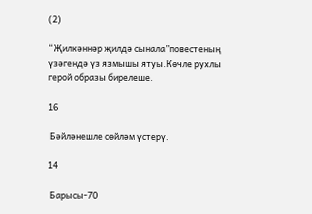(2)

“Җилкәннәр җилдә сынала”повестеның үзәгендә үз язмышы ятуы.Көчле рухлы герой образы бирелеше.

16

 Бәйләнешле сөйләм үстерү.

14

 Барысы-70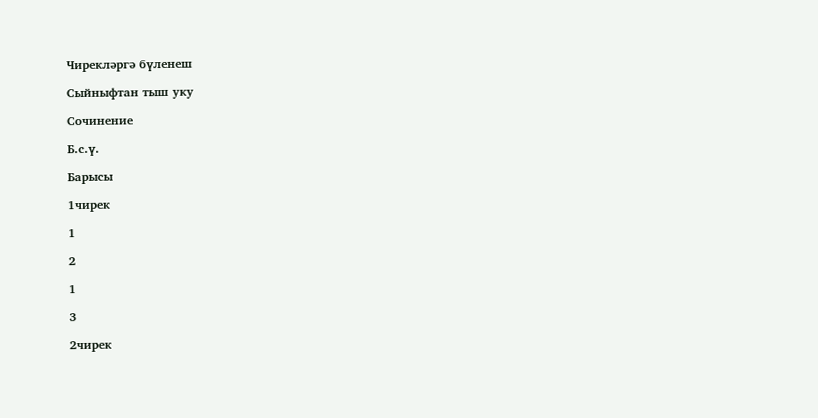Чирекләргә бүленеш

Сыйныфтан тыш уку

Сочинение

Б.с.ү.

Барысы

1чирек

1

2

1

3

2чирек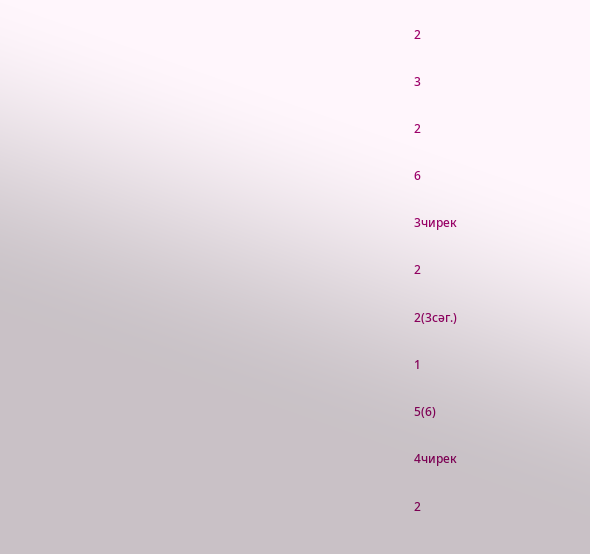2

3

2

6

3чирек

2

2(3сәг.)

1

5(6)

4чирек

2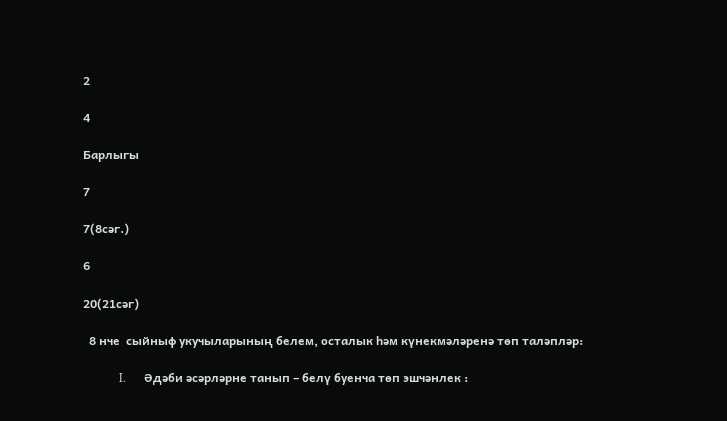2

4

Барлыгы

7

7(8сәг.)

6

20(21сәг)

  8 нче  сыйныф укучыларының белем, осталык һәм күнекмәләренә төп таләпләр:

            I.      Әдәби әсәрләрне танып – белү буенча төп эшчәнлек :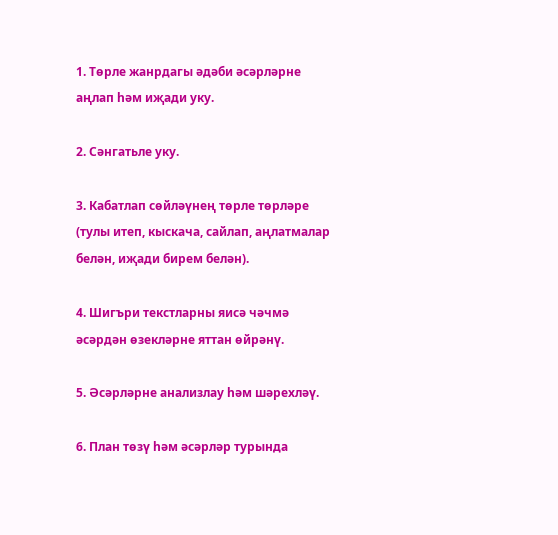1. Төрле жанрдагы әдәби әсәрләрне аңлап һәм иҗади уку.

2. Сәнгатьле уку.

3. Кабатлап сөйләүнең төрле төрләре (тулы итеп, кыскача, сайлап, аңлатмалар белән, иҗади бирем белән).

4. Шигъри текстларны яисә чәчмә әсәрдән өзекләрне яттан өйрәнү.

5. Әсәрләрне анализлау һәм шәрехләү.

6. План төзү һәм әсәрләр турында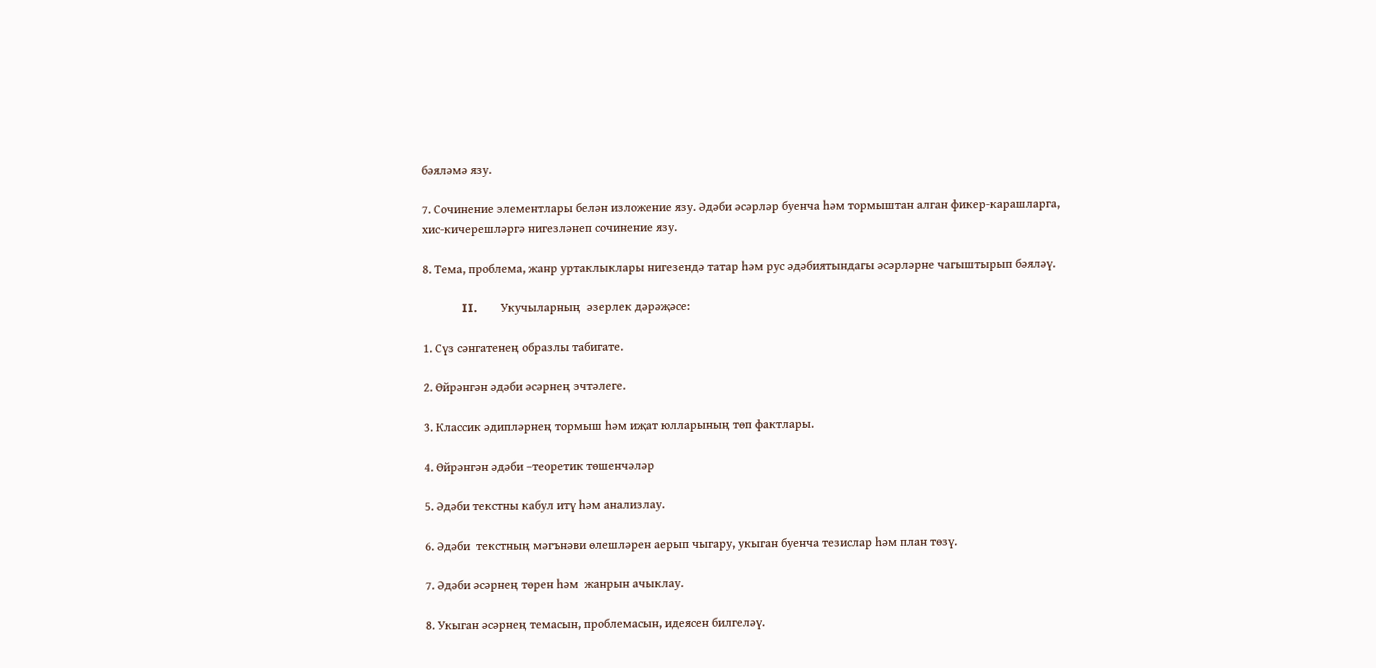бәяләмә язу.

7. Сочинение элементлары белән изложение язу. Әдәби әсәрләр буенча һәм тормыштан алган фикер-карашларга, хис-кичерешләргә нигезләнеп сочинение язу.

8. Тема, проблема, жанр уртаклыклары нигезендә татар һәм рус әдәбиятындагы әсәрләрне чагыштырып бәяләү.

             II.        Укучыларның  әзерлек дәрәҗәсе:

1. Сүз сәнгатенең образлы табигате.

2. Өйрәнгән әдәби әсәрнең эчтәлеге.

3. Классик әдипләрнең тормыш һәм иҗат юлларының төп фактлары.

4. Өйрәнгән әдәби –теоретик төшенчәләр

5. Әдәби текстны кабул итү һәм анализлау.

6. Әдәби  текстның мәгънәви өлешләрен аерып чыгару, укыган буенча тезислар һәм план төзү.

7. Әдәби әсәрнең төрен һәм  жанрын ачыклау.

8. Укыган әсәрнең темасын, проблемасын, идеясен билгеләү.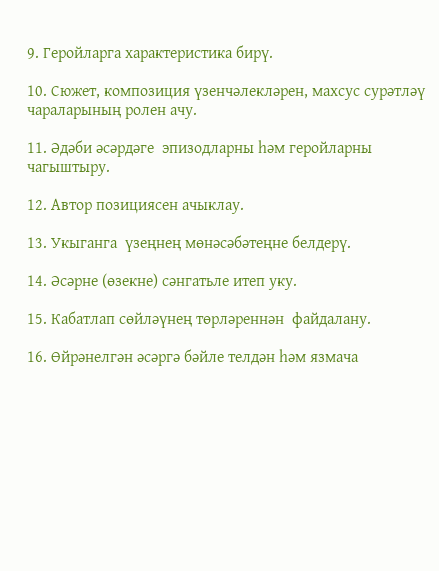9. Геройларга характеристика бирү.

10. Сюжет, композиция үзенчәлекләрен, махсус сурәтләү чараларының ролен ачу.

11. Әдәби әсәрдәге  эпизодларны һәм геройларны чагыштыру.

12. Автор позициясен ачыклау.

13. Укыганга  үзеңнең мөнәсәбәтеңне белдерү.

14. Әсәрне (өзекне) сәнгатьле итеп уку.

15. Кабатлап сөйләүнең төрләреннән  файдалану.

16. Өйрәнелгән әсәргә бәйле телдән һәм язмача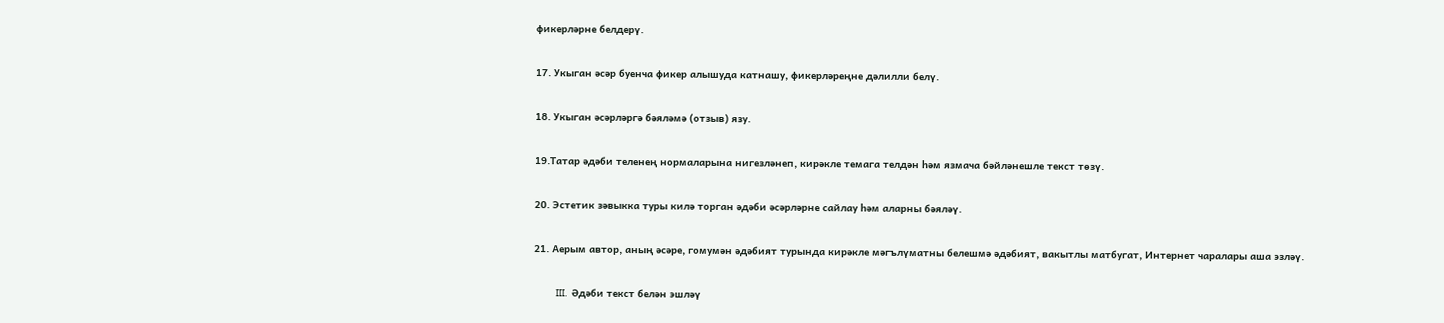фикерләрне белдерү.

17. Укыган әсәр буенча фикер алышуда катнашу, фикерләреңне дәлилли белү.

18. Укыган әсәрләргә бәяләмә (отзыв) язу.

19.Татар әдәби теленең нормаларына нигезләнеп, кирәкле темага телдән һәм язмача бәйләнешле текст төзү.

20. Эстетик зәвыкка туры килә торган әдәби әсәрләрне сайлау һәм аларны бәяләү.

21. Аерым автор, аның әсәре, гомумән әдәбият турында кирәкле мәгълүматны белешмә әдәбият, вакытлы матбугат, Интернет чаралары аша эзләү.

           III.  Әдәби текст белән эшләү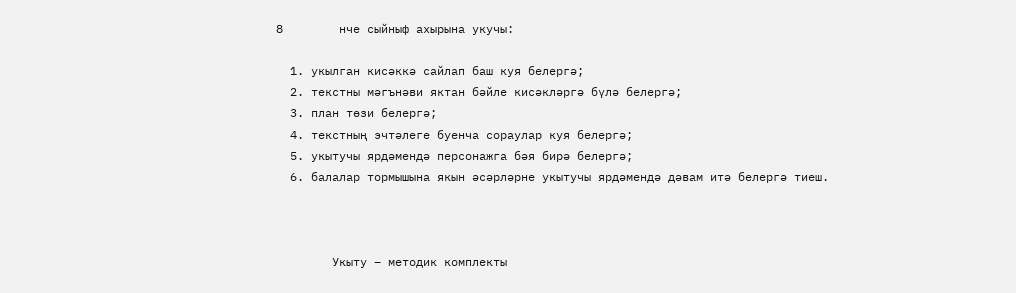8        нче сыйныф ахырына укучы:

  1. укылган кисәккә сайлап баш куя белергә;
  2. текстны мәгънәви яктан бәйле кисәкләргә бүлә белергә;
  3. план төзи белергә;
  4. текстның эчтәлеге буенча сораулар куя белергә;
  5. укытучы ярдәмендә персонажга бәя бирә белергә;
  6. балалар тормышына якын әсәрләрне укытучы ярдәмендә дәвам итә белергә тиеш.



        Укыту – методик комплекты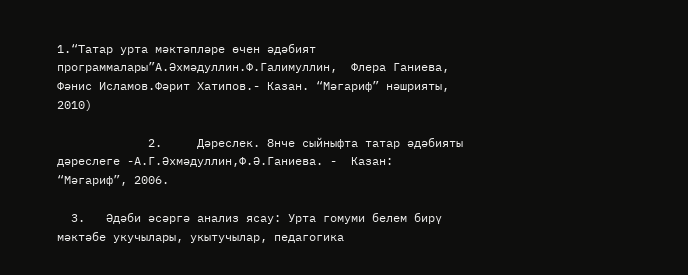1.“Татар урта мәктәпләре өчен әдәбият программалары”А.Әхмәдуллин.Ф.Галимуллин,  Флера Ганиева,  Фәнис Исламов.Фәрит Хатипов.- Казан. “Мәгариф” нәшрияты, 2010)

             2.     Дәреслек. 8нче сыйныфта татар әдәбияты  дәреслеге -А.Г.Әхмәдуллин,Ф.Ә.Ганиева. -  Казан: “Мәгариф”, 2006.

  3.   Әдәби әсәргә анализ ясау: Урта гомуми белем бирү мәктәбе укучылары, укытучылар, педагогика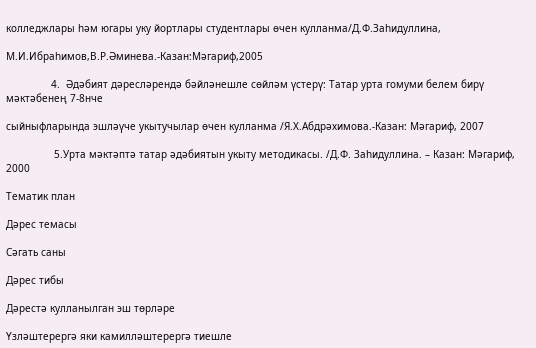колледжлары һәм югары уку йортлары студентлары өчен кулланма/Д.Ф.Заһидуллина,

М.И.Ибраһимов,В.Р.Әминева.-Казан:Мәгариф,2005

               4.  Әдәбият дәресләрендә бәйләнешле сөйләм үстерү: Татар урта гомуми белем бирү мәктәбенең 7-8нче

сыйныфларында эшләүче укытучылар өчен кулланма /Я.Х.Абдрәхимова.-Казан: Мәгариф, 2007

                5.Урта мәктәптә татар әдәбиятын укыту методикасы. /Д.Ф. Заһидуллина. – Казан: Мәгариф, 2000

Тематик план

Дәрес темасы

Сәгать саны

Дәрес тибы

Дәрестә кулланылган эш төрләре

Үзләштерергә яки камилләштерергә тиешле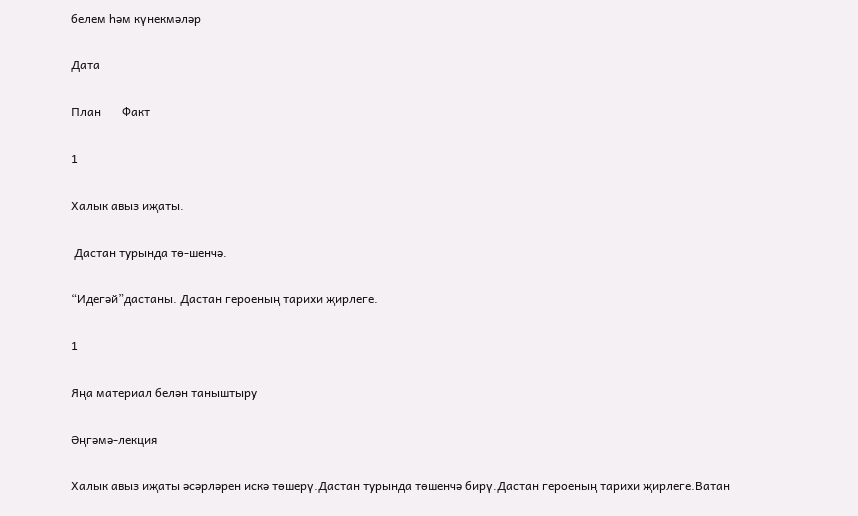белем һәм күнекмәләр

Дата

План       Факт

1

Халык авыз иҗаты.

 Дастан турында тө-шенчә.

“Идегәй”дастаны. Дастан героеның тарихи җирлеге.

1

Яңа материал белән таныштыру

Әңгәмә-лекция

Халык авыз иҗаты әсәрләрен искә төшерү.Дастан турында төшенчә бирү.Дастан героеның тарихи җирлеге.Ватан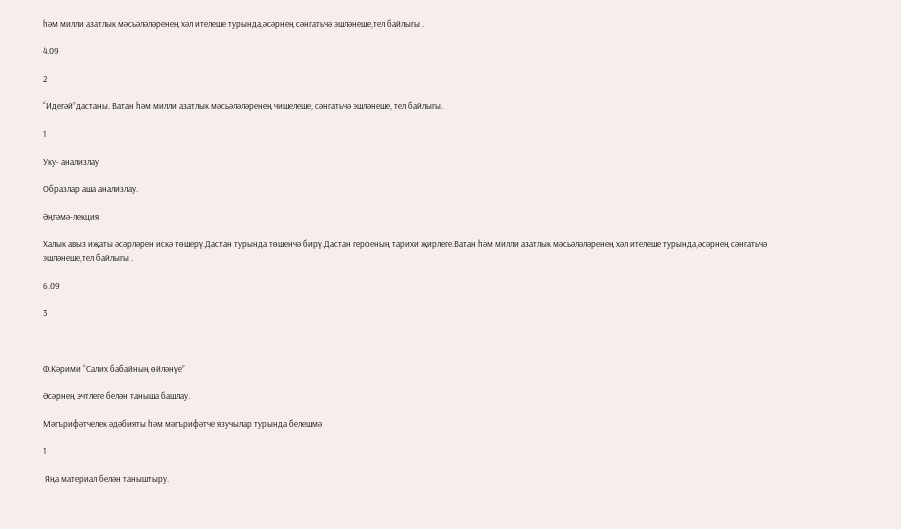һәм милли азатлык мәсьәләләренең хәл ителеше турында,әсәрнең сәнгатьчә эшләнеше,тел байлыгы .

4.09

2

“Идегәй”дастаны. Ватан һәм милли азатлык мәсьәләләренең чишелеше, сәнгатьчә эшләнеше, тел байлыгы.

1

Уку- анализлау

Образлар аша анализлау.

Әңгәмә-лекция

Халык авыз иҗаты әсәрләрен искә төшерү.Дастан турында төшенчә бирү.Дастан героеның тарихи җирлеге.Ватан һәм милли азатлык мәсьәләләренең хәл ителеше турында,әсәрнең сәнгатьчә эшләнеше,тел байлыгы .

6.09

3



Ф.Кәрими “Салих бабайның өйләнүе”

Әсәрнең эчтлеге белән таныша башлау.

Мәгърифәтчелек әдәбияты һәм мәгърифәтче язучылар турында белешмә

1

 Яңа материал белән таныштыру.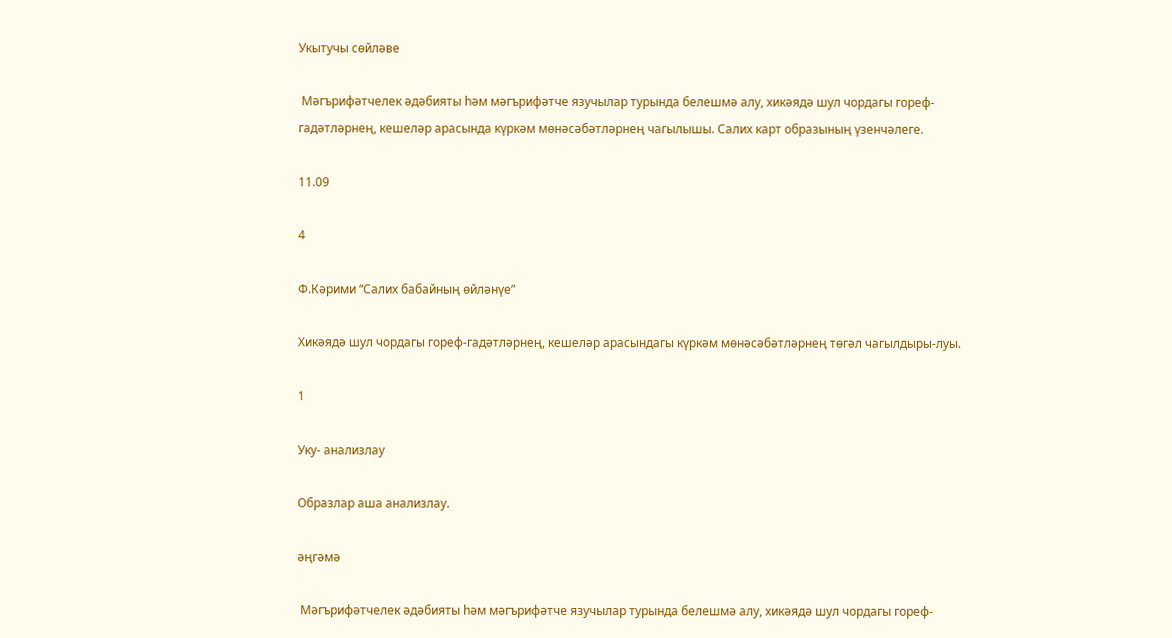Укытучы сөйләве

 Мәгърифәтчелек әдәбияты һәм мәгърифәтче язучылар турында белешмә алу, хикәядә шул чордагы гореф- гадәтләрнең, кешеләр арасында күркәм мөнәсәбәтләрнең чагылышы. Салих карт образының үзенчәлеге.

11.09

4

Ф.Кәрими “Салих бабайның өйләнүе”

Хикәядә шул чордагы гореф-гадәтләрнең, кешеләр арасындагы күркәм мөнәсәбәтләрнең төгәл чагылдыры-луы.

1

Уку- анализлау

Образлар аша анализлау.

әңгәмә

 Мәгърифәтчелек әдәбияты һәм мәгърифәтче язучылар турында белешмә алу, хикәядә шул чордагы гореф-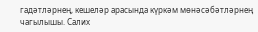гадәтләрнең, кешеләр арасында күркәм мөнәсәбәтләрнең чагылышы. Салих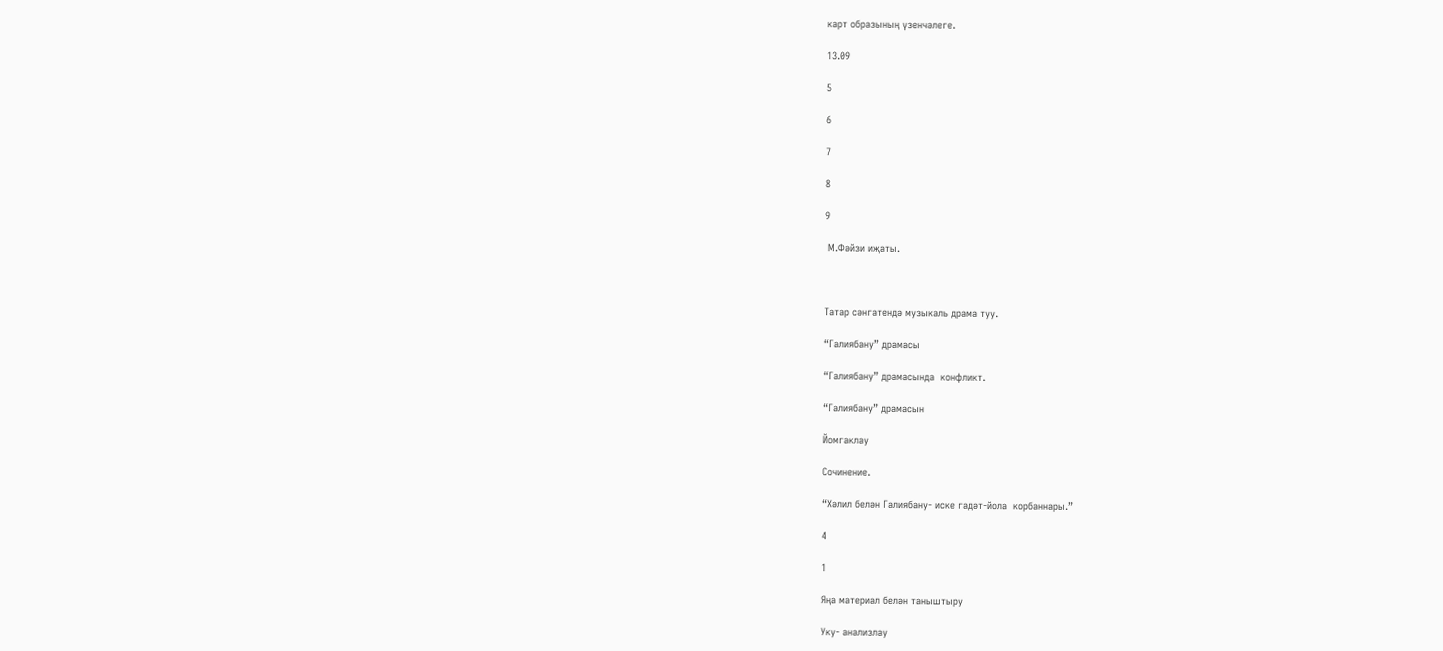карт образының үзенчәлеге.

13.09

5

6

7

8

9

 М.Фәйзи иҗаты.



Татар сәнгатендә музыкаль драма туу.

“Галиябану” драмасы

“Галиябану” драмасында  конфликт.

“Галиябану” драмасын

Йомгаклау

Сочинение.

“Хәлил белән Галиябану- иске гадәт-йола  корбаннары.”

4

1

Яңа материал белән таныштыру

Уку- анализлау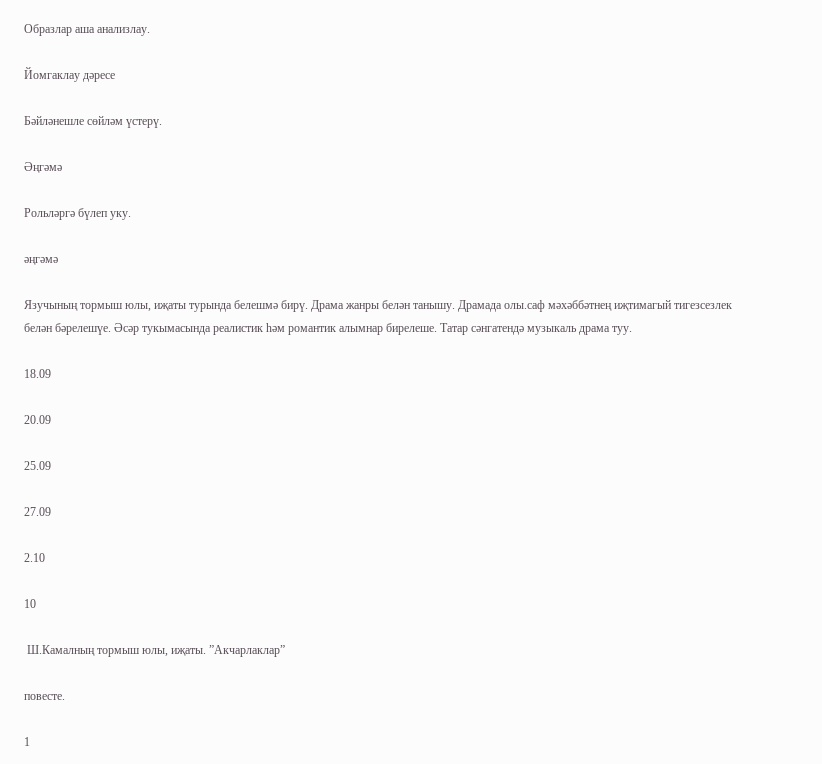Образлар аша анализлау.

Йомгаклау дәресе

Бәйләнешле сөйләм үстерү.

Әңгәмә

Рольләргә бүлеп уку.

әңгәмә

Язучының тормыш юлы, иҗаты турында белешмә бирү. Драма жанры белән танышу. Драмада олы.саф мәхәббәтнең иҗтимагый тигезсезлек белән бәрелешүе. Әсәр тукымасында реалистик һәм романтик алымнар бирелеше. Татар сәнгатендә музыкаль драма туу.

18.09

20.09

25.09

27.09

2.10

10

 Ш.Камалның тормыш юлы, иҗаты. ”Акчарлаклар”

повесте.

1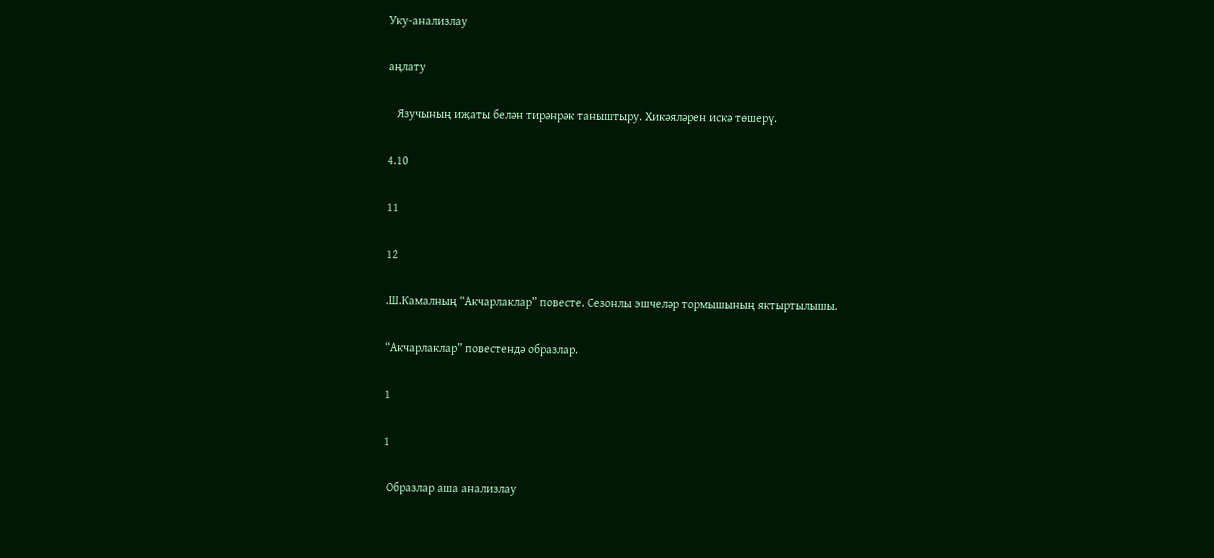Уку-анализлау

аңлату

   Язучының иҗаты белән тирәнрәк таныштыру. Хикәяләрен искә төшерү.

4.10

11

12

.Ш.Камалның “Акчарлаклар” повесте. Сезонлы эшчеләр тормышының яктыртылышы.

“Акчарлаклар” повестендә образлар.

1

1

 Образлар аша анализлау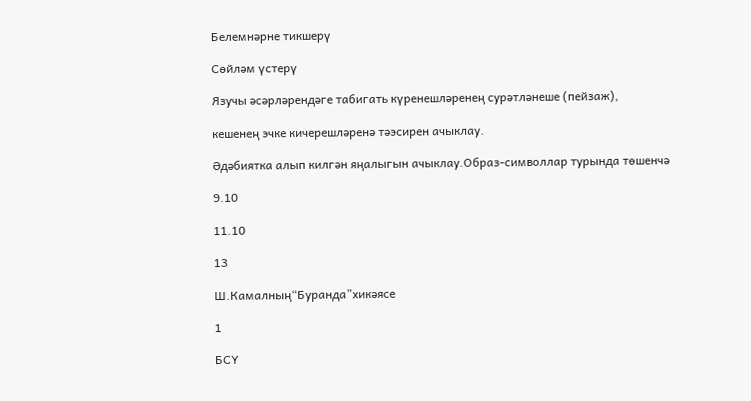Белемнәрне тикшерү

Сөйләм үстерү

Язучы әсәрләрендәге табигать күренешләренең сурәтләнеше (пейзаж),

кешенең эчке кичерешләренә тәэсирен ачыклау.

Әдәбиятка алып килгән яңалыгын ачыклау.Образ-символлар турында төшенчә

9.10

11.10

13

Ш.Камалның“Буранда”хикәясе

1

БСҮ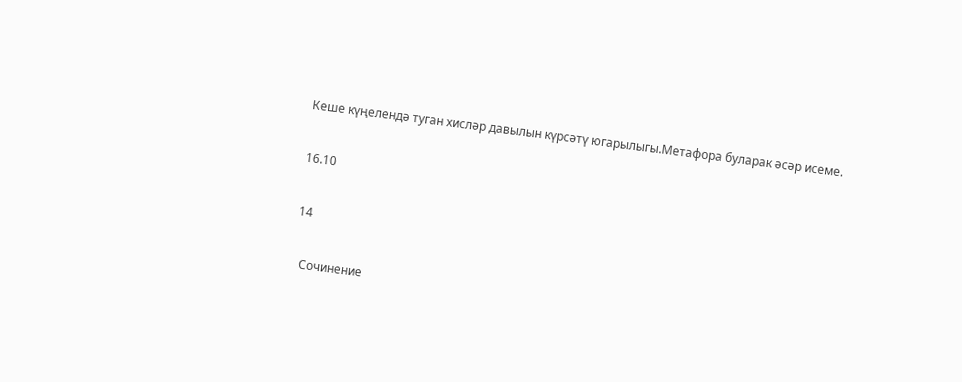Кеше күңелендә туган хисләр давылын күрсәтү югарылыгы.Метафора буларак әсәр исеме.

16.10

14

  Сочинение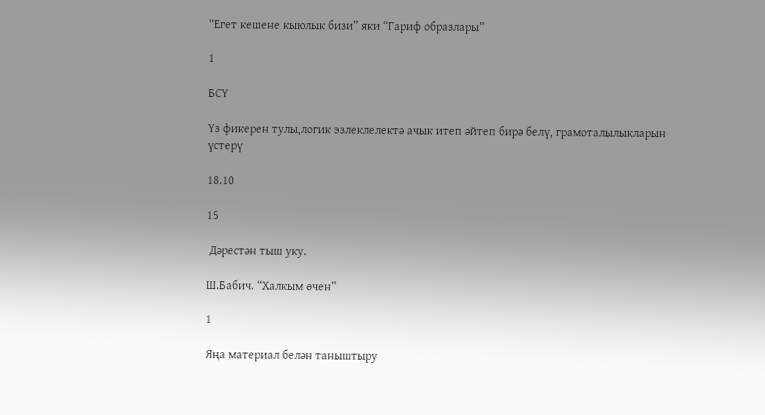“Егет кешене кыюлык бизи” яки “Гариф образлары”

1

БСҮ

Үз фикерен тулы,логик эзлеклелектә ачык итеп әйтеп бирә белү, грамоталылыкларын үстерү

18.10

15

 Дәрестән тыш уку.

Ш.Бабич. “Халкым өчен”

1

Яңа материал белән таныштыру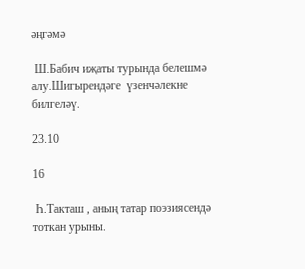әңгәмә

 Ш.Бабич иҗаты турында белешмә алу.Шигырендәге  үзенчәлекне билгеләү.

23.10

16

 Һ.Такташ , аның татар поэзиясендә тоткан урыны.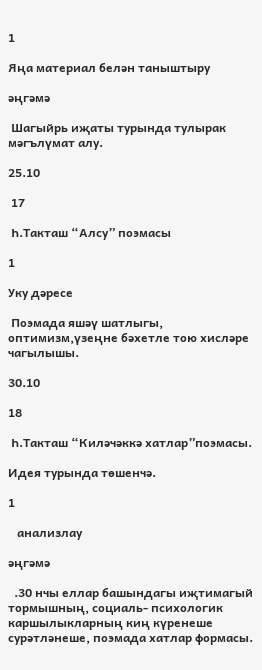1

Яңа материал белән таныштыру

әңгәмә

 Шагыйрь иҗаты турында тулырак мәгълүмат алу.

25.10

 17

 Һ.Такташ “Алсу” поэмасы

1

Уку дәресе

 Поэмада яшәү шатлыгы, оптимизм,үзеңне бәхетле тою хисләре чагылышы.

30.10

18

 Һ.Такташ “Киләчәккә хатлар”поэмасы.

Идея турында төшенчә.

1

   анализлау

әңгәмә

  .30 нчы еллар башындагы иҗтимагый тормышның, социаль- психологик каршылыкларның киң күренеше сурәтләнеше, поэмада хатлар формасы.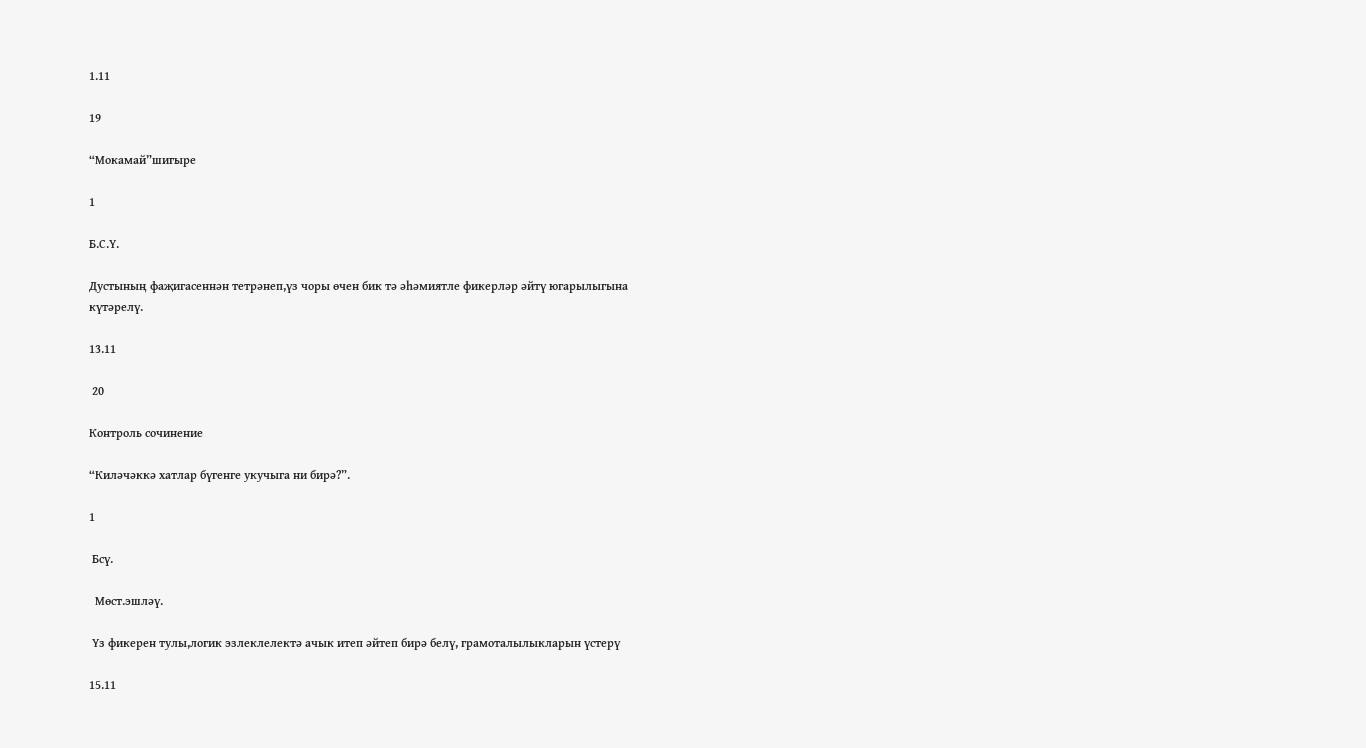1.11

19

“Мокамай”шигыре

1

Б.С.Ү.

Дустының фаҗигасеннән тетрәнеп,үз чоры өчен бик тә әһәмиятле фикерләр әйтү югарылыгына күтәрелү.

13.11

 20

Контроль сочинение

“Киләчәккә хатлар бүгенге укучыга ни бирә?”.

1

 Бсү.

  Мөст.эшләү.

 Үз фикерен тулы,логик эзлеклелектә ачык итеп әйтеп бирә белү, грамоталылыкларын үстерү

15.11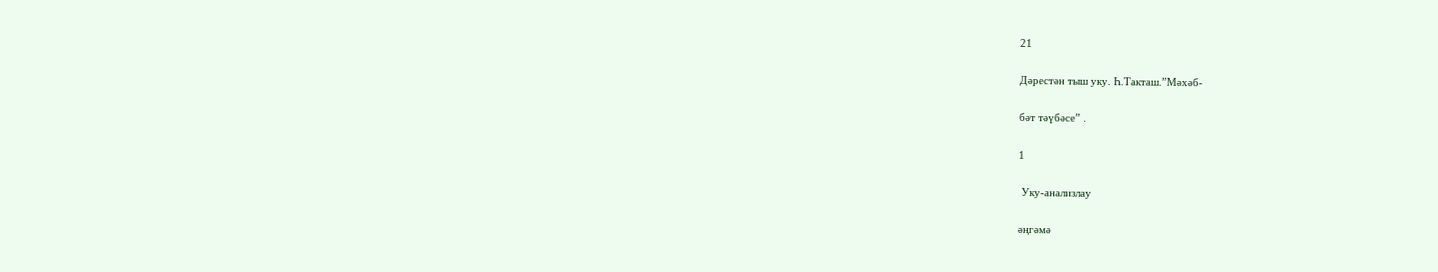21

Дәрестән тыш уку. Һ.Такташ.”Мәхәб-

бәт тәүбәсе” .

1

 Уку-анализлау

әңгәмә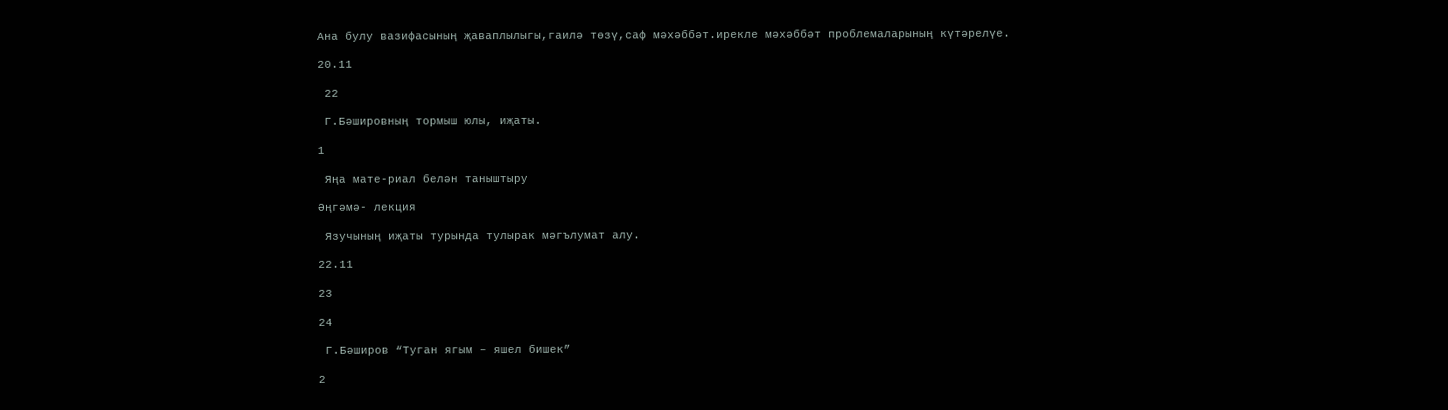Ана булу вазифасының җаваплылыгы,гаилә төзү,саф мәхәббәт.ирекле мәхәббәт проблемаларының күтәрелүе.

20.11

 22

 Г.Бәшировның тормыш юлы, иҗаты.

1

 Яңа мате-риал белән таныштыру

Әңгәмә- лекция

 Язучының иҗаты турында тулырак мәгълумат алу.

22.11

23

24

 Г.Бәширов “Туган ягым – яшел бишек”

2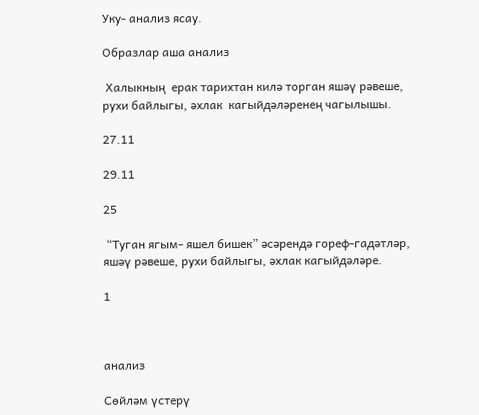Уку- анализ ясау.

Образлар аша анализ

 Халыкның  ерак тарихтан килә торган яшәү рәвеше, рухи байлыгы, әхлак  кагыйдәләренең чагылышы.

27.11

29.11

25

 “Туган ягым- яшел бишек” әсәрендә гореф-гадәтләр, яшәү рәвеше, рухи байлыгы, әхлак кагыйдәләре.

1



анализ

Сөйләм үстерү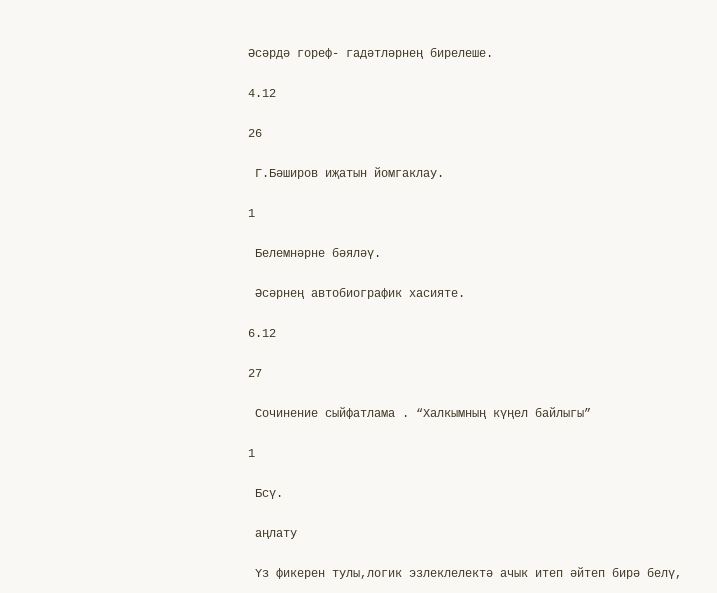Әсәрдә гореф- гадәтләрнең бирелеше.

4.12

26

 Г.Бәширов иҗатын йомгаклау.

1

 Белемнәрне бәяләү.

 Әсәрнең автобиографик хасияте.

6.12

27

 Сочинение сыйфатлама . “Халкымның күңел байлыгы”

1

 Бсү.

 аңлату

 Үз фикерен тулы,логик эзлеклелектә ачык итеп әйтеп бирә белү,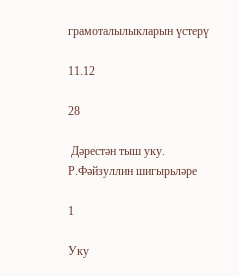грамоталылыкларын үстерү

11.12

28

 Дәрестән тыш уку. Р.Фәйзуллин шигырьләре

1

Уку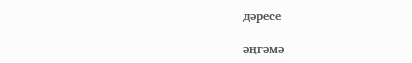дәресе

әңгәмә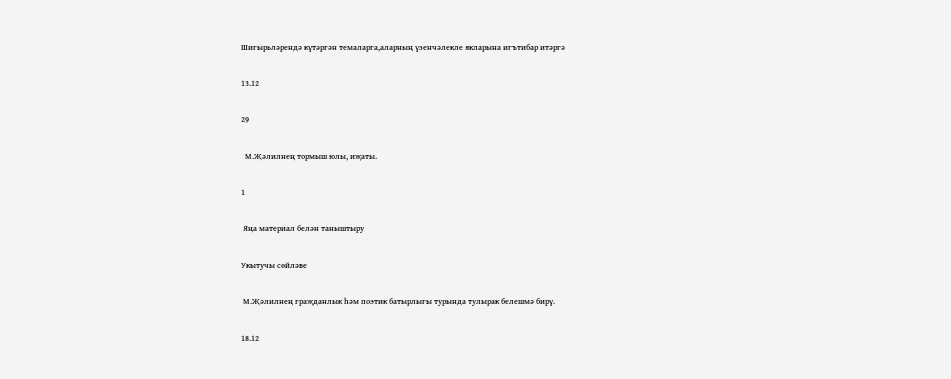Шигырьләрендә күтәргән темаларга,аларның үзенчәлекле якларына игътибар итәргә

13.12

29

  М.Җәлилнең тормыш юлы, иҗаты.

1

 Яңа материал белән таныштыру

Укытучы сөйләве

 М.Җәлилнең граҗданлык һәм поэтик батырлыгы турында тулырак белешмә бирү.

18.12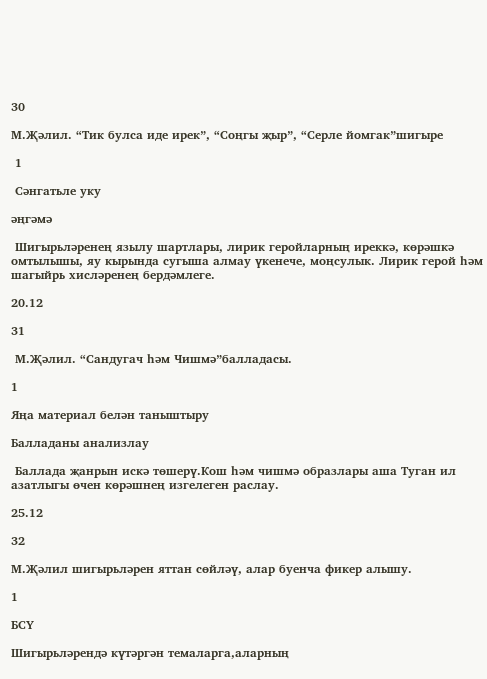30

М.Җәлил. “Тик булса иде ирек”, “Соңгы җыр”, “Серле йомгак”шигыре

 1

 Сәнгатьле уку

әңгәмә

 Шигырьләренең язылу шартлары, лирик геройларның иреккә, көрәшкә омтылышы, яу кырында сугыша алмау үкенече, моңсулык. Лирик герой һәм шагыйрь хисләренең бердәмлеге.

20.12

31

 М.Җәлил. “Сандугач һәм Чишмә”балладасы.

1

Яңа материал белән таныштыру

Балладаны анализлау

 Баллада җанрын искә төшерү.Кош һәм чишмә образлары аша Туган ил азатлыгы өчен көрәшнең изгелеген раслау.

25.12

32

М.Җәлил шигырьләрен яттан сөйләү, алар буенча фикер алышу.

1

БСҮ

Шигырьләрендә күтәргән темаларга,аларның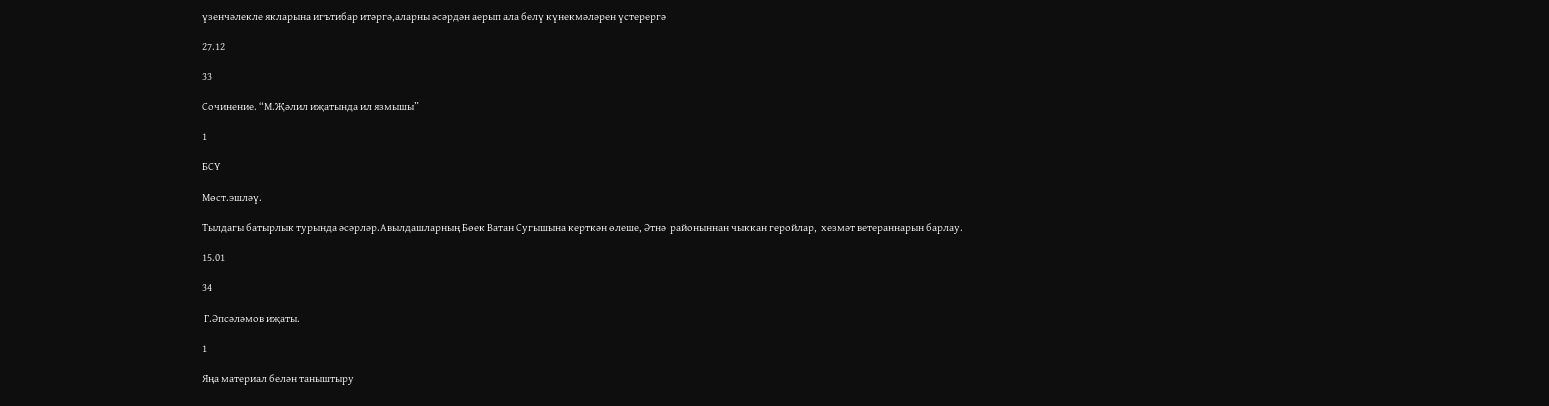үзенчәлекле якларына игътибар итәргә,аларны әсәрдән аерып ала белү күнекмәләрен үстерергә

27.12

33

Сочинение. “М.Җәлил иҗатында ил язмышы”

1

БСҮ

Мөст.эшләү.

Тылдагы батырлык турында әсәрләр.Авылдашларның Бөек Ватан Сугышына керткән өлеше, Әтнә  районыннан чыккан геройлар,  хезмәт ветераннарын барлау.

15.01

34

 Г.Әпсәләмов иҗаты.

1

Яңа материал белән таныштыру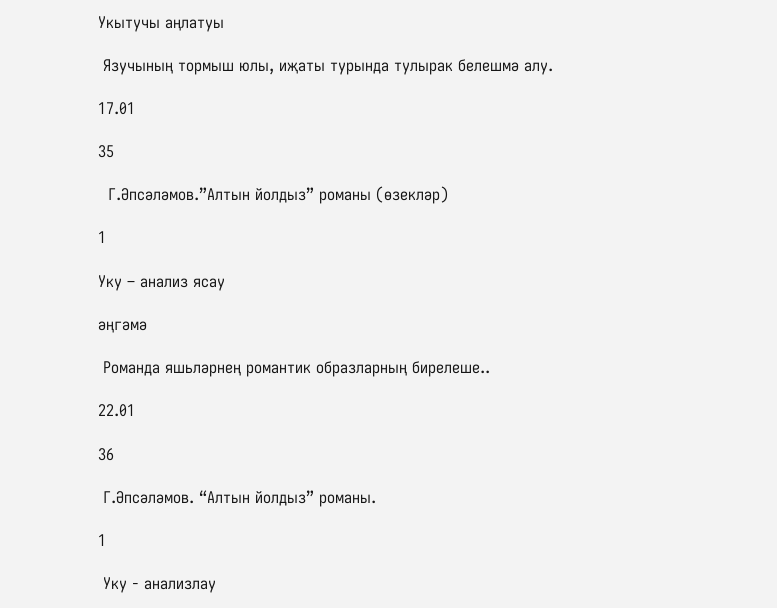Укытучы аңлатуы

 Язучының тормыш юлы, иҗаты турында тулырак белешмә алу.

17.01

35

  Г.Әпсәләмов.”Алтын йолдыз” романы (өзекләр)

1

Уку – анализ ясау

әңгәмә

 Романда яшьләрнең романтик образларның бирелеше..

22.01

36

 Г.Әпсәләмов. “Алтын йолдыз” романы.

1

 Уку - анализлау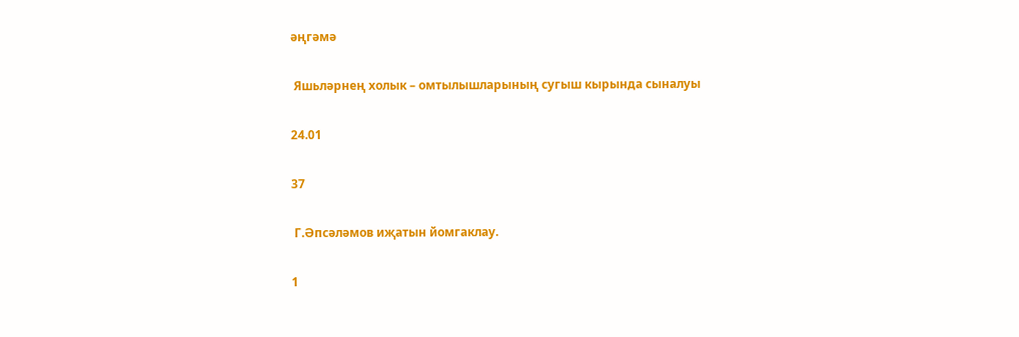әңгәмә

 Яшьләрнең холык – омтылышларының сугыш кырында сыналуы

24.01

37

 Г.Әпсәләмов иҗатын йомгаклау.

1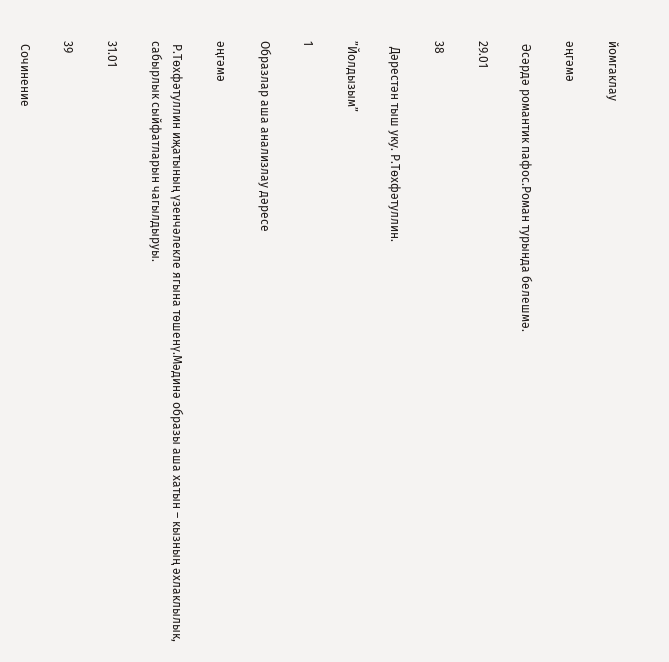йомгаклау

әңгәмә

 Әсәрдә романтик пафос.Роман турында белешмә.

29.01

38

  Дәрестән тыш уку. Р.Төхфәтуллин.

”Йолдызым”

1

Образлар аша анализлау дәресе

әңгәмә

 Р.Төхфәтуллин иҗатының үзенчәлекле ягына төшенү.Мәдинә образы аша хатын – кызның әхлаклылык, сабырлык сыйфатларын чагылдыруы.

31.01

39

 Сочинение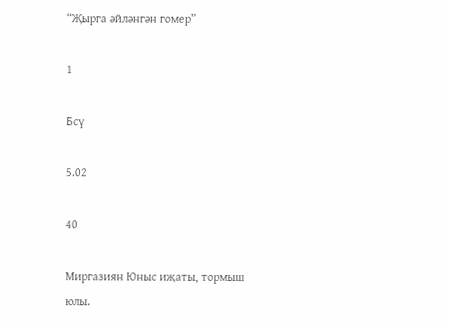“Җырга әйләнгән гомер”

1

Бсү

5.02

40

Миргазиян Юныс иҗаты, тормыш юлы.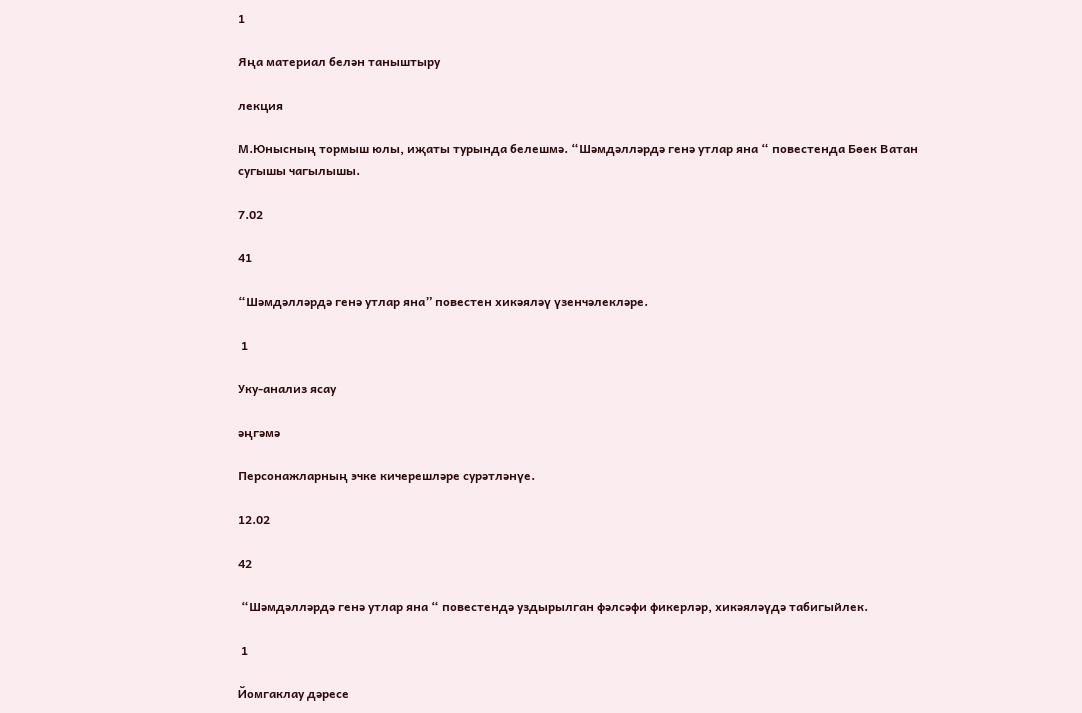1

Яңа материал белән таныштыру

лекция

М.Юнысның тормыш юлы, иҗаты турында белешмә. “Шәмдәлләрдә генә утлар яна “ повестенда Бөек Ватан сугышы чагылышы.

7.02

41

“Шәмдәлләрдә генә утлар яна” повестен хикәяләү үзенчәлекләре.

 1

Уку-анализ ясау

әңгәмә

Персонажларның эчке кичерешләре сурәтләнүе.

12.02

42

 “Шәмдәлләрдә генә утлар яна “ повестендә уздырылган фәлсәфи фикерләр, хикәяләүдә табигыйлек.

 1

Йомгаклау дәресе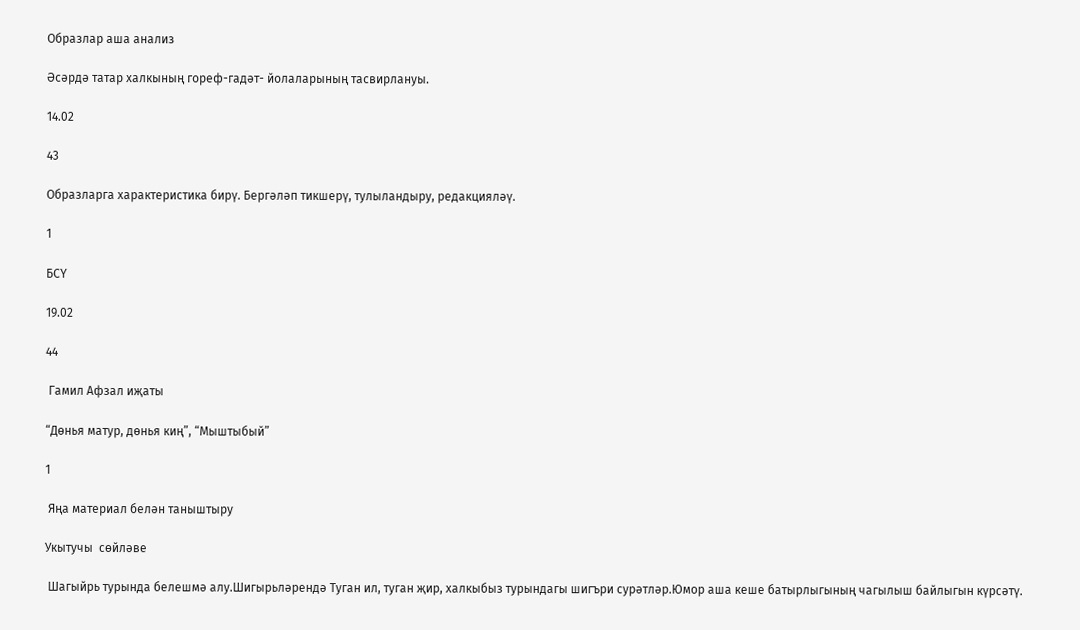Образлар аша анализ

Әсәрдә татар халкының гореф-гадәт- йолаларының тасвирлануы.

14.02

43

Образларга характеристика бирү. Бергәләп тикшерү, тулыландыру, редакцияләү.

1

БСҮ

19.02

44

 Гамил Афзал иҗаты

“Дөнья матур, дөнья киң”, “Мыштыбый”

1

 Яңа материал белән таныштыру

Укытучы  сөйләве

 Шагыйрь турында белешмә алу.Шигырьләрендә Туган ил, туган җир, халкыбыз турындагы шигъри сурәтләр.Юмор аша кеше батырлыгының чагылыш байлыгын күрсәтү.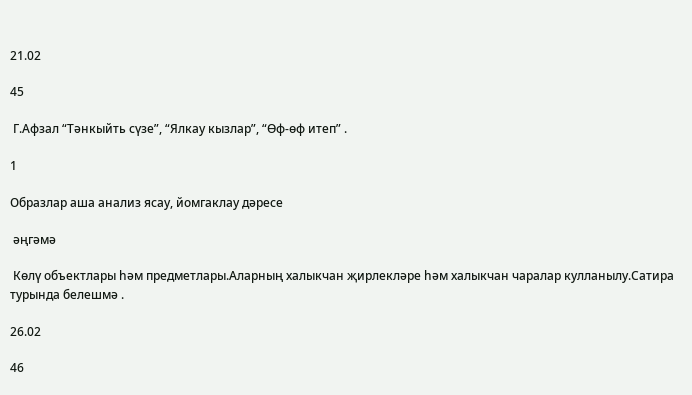21.02

45

 Г.Афзал “Тәнкыйть сүзе”, “Ялкау кызлар”, “Өф-өф итеп” .

1

Образлар аша анализ ясау, йомгаклау дәресе

 әңгәмә

 Көлү объектлары һәм предметлары.Аларның халыкчан җирлекләре һәм халыкчан чаралар кулланылу.Сатира турында белешмә .

26.02

46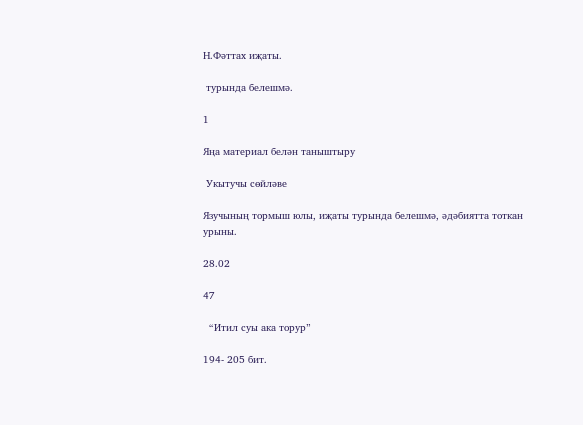Н.Фәттах иҗаты.

 турында белешмә.

1

Яңа материал белән таныштыру

 Укытучы сөйләве

Язучының тормыш юлы, иҗаты турында белешмә, әдәбиятта тоткан урыны.

28.02

47

  “Итил суы ака торур”

194- 205 бит.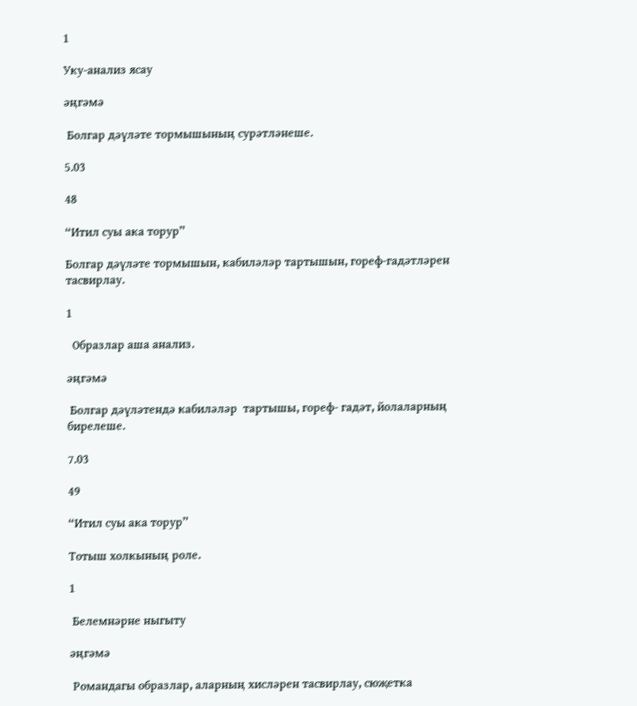1

Уку-анализ ясау

әңгәмә

 Болгар дәүләте тормышының сурәтләнеше.

5.03

48

“Итил суы ака торур”

Болгар дәүләте тормышын, кабиләләр тартышын, гореф-гадәтләрен тасвирлау.

1

  Образлар аша анализ.

әңгәмә

 Болгар дәүләтендә кабиләләр  тартышы, гореф- гадәт, йолаларның бирелеше.

7.03

49

“Итил суы ака торур”

Тотыш холкының роле.

1

 Белемнәрне ныгыту

әңгәмә

 Романдагы образлар, аларның хисләрен тасвирлау, сюҗетка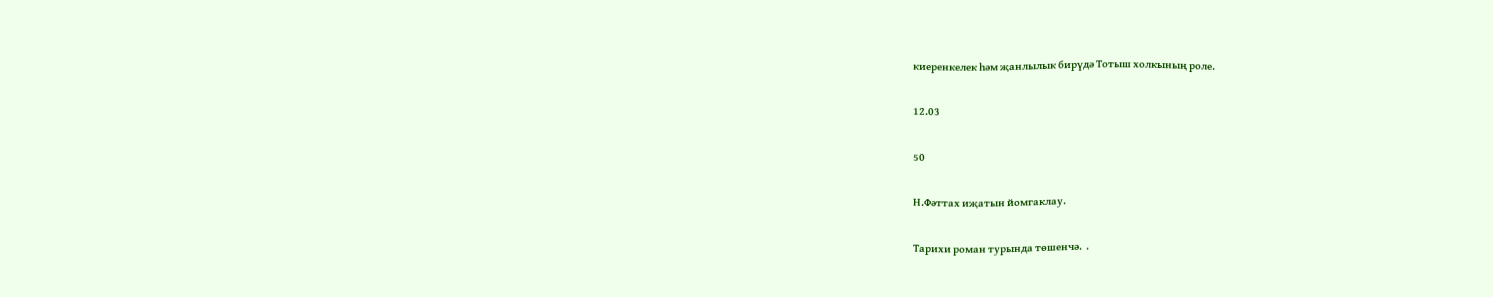киеренкелек һәм җанлылык бирүдә Тотыш холкының роле.

12.03

50

Н.Фәттах иҗатын йомгаклау.

Тарихи роман турында төшенчә.  .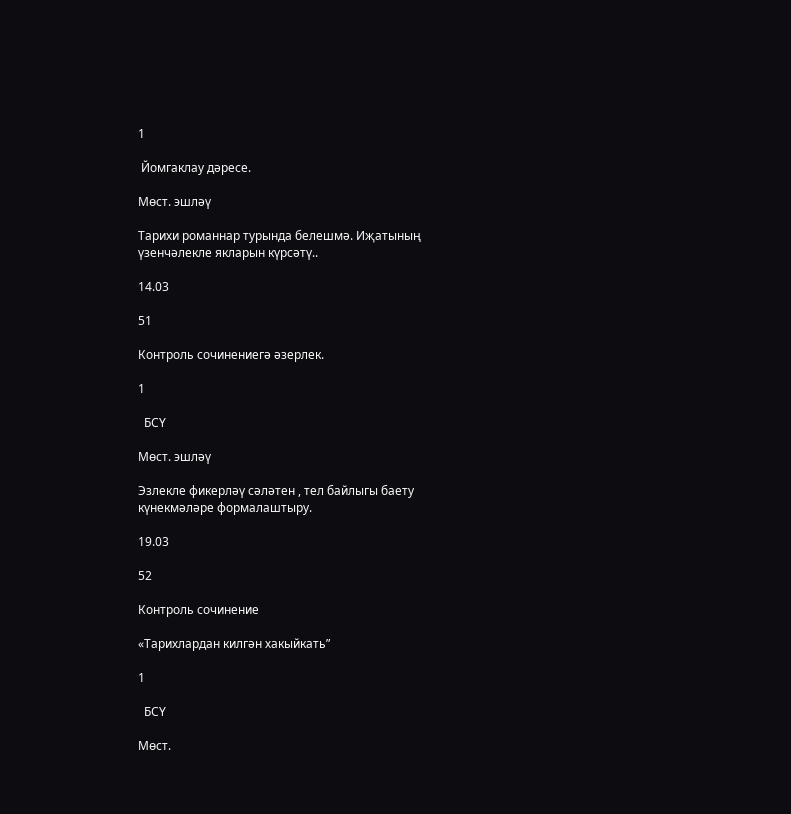1

 Йомгаклау дәресе.

Мөст. эшләү

Тарихи романнар турында белешмә. Иҗатының үзенчәлекле якларын күрсәтү..

14.03

51

Контроль сочинениегә әзерлек.

1

  БСҮ

Мөст. эшләү

Эзлекле фикерләү сәләтен , тел байлыгы баету күнекмәләре формалаштыру.

19.03

52

Контроль сочинение

«Тарихлардан килгән хакыйкать”

1

  БСҮ

Мөст.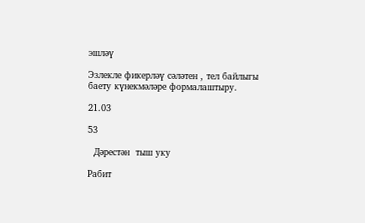эшләү

Эзлекле фикерләү сәләтен , тел байлыгы баету күнекмәләре формалаштыру.

21.03

53

  Дәрестән  тыш уку

Рабит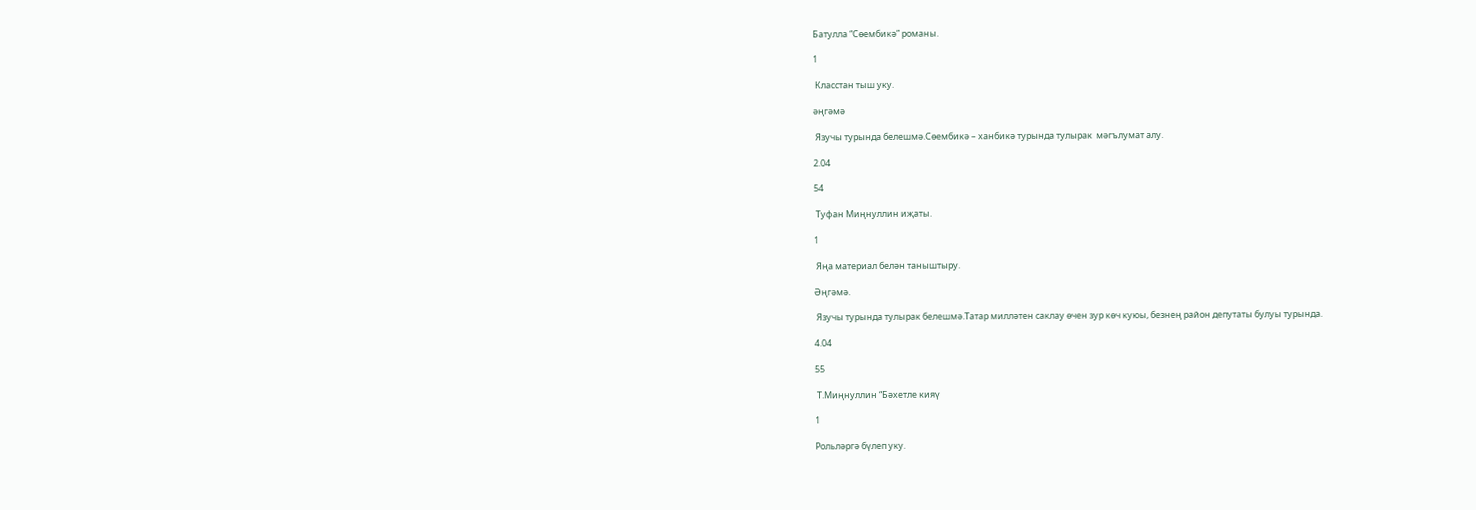Батулла “Сөембикә” романы.

1

 Класстан тыш уку.

әңгәмә

 Язучы турында белешмә.Сөембикә – ханбикә турында тулырак  мәгълумат алу.

2.04

54

 Туфан Миңнуллин иҗаты.

1

 Яңа материал белән таныштыру.

Әңгәмә.

 Язучы турында тулырак белешмә.Татар милләтен саклау өчен зур көч куюы, безнең район депутаты булуы турында.

4.04

55

 Т.Миңнуллин “Бәхетле кияү

1

Рольләргә бүлеп уку.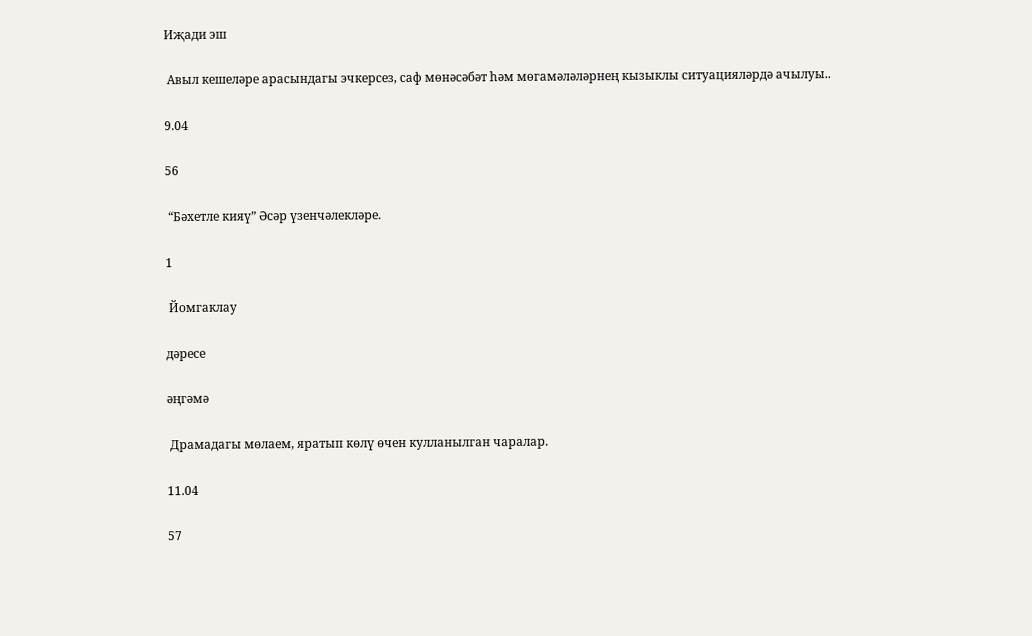Иҗади эш

 Авыл кешеләре арасындагы эчкерсез, саф мөнәсәбәт һәм мөгамәләләрнең кызыклы ситуацияләрдә ачылуы..

9.04

56

 “Бәхетле кияү” Әсәр үзенчәлекләре.

1

 Йомгаклау

дәресе

әңгәмә

 Драмадагы мөлаем, яратып көлү өчен кулланылган чаралар.

11.04

57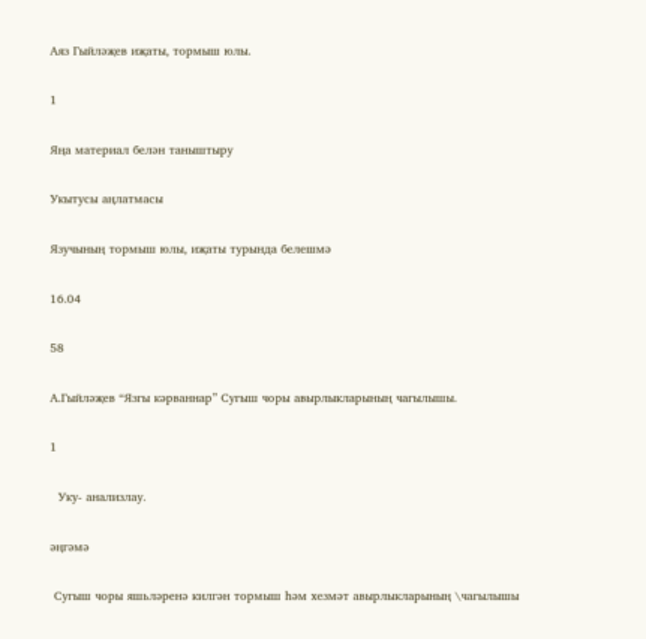Аяз Гыйләҗев иҗаты, тормыш юлы.

1

Яңа материал белән таныштыру

Укытусы аңлатмасы

Язучының тормыш юлы, иҗаты турында белешмә

16.04

58

А.Гыйләҗев “Язгы кәрваннар” Сугыш чоры авырлыкларының чагылышы.

1

  Уку- анализлау.

әңгәмә

 Сугыш чоры яшьләренә килгән тормыш һәм хезмәт авырлыкларының \чагылышы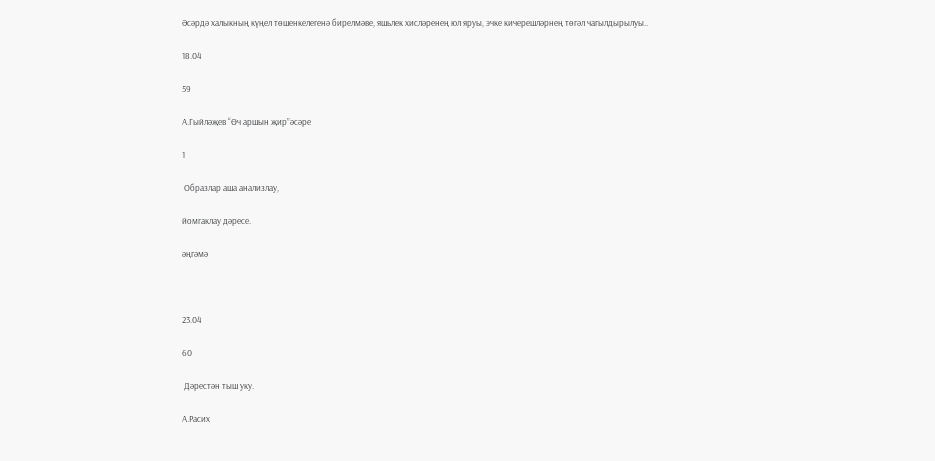Әсәрдә халыкның күңел төшенкелегенә бирелмәве, яшьлек хисләренең юл яруы, эчке кичерешләрнең төгәл чагылдырылуы..

18.04

59

А.Гыйләҗев “Өч аршын җир”әсәре

1

 Образлар аша анализлау,

йомгаклау дәресе.

әңгәмә



23.04

60

 Дәрестән тыш уку.

А.Расих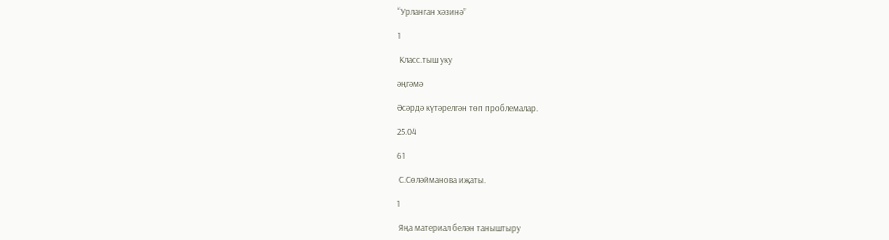“Урланган хәзинә”

1

 Класс.тыш уку

әңгәмә

Әсәрдә күтәрелгән төп проблемалар.

25.04

61

 С.Сөләйманова иҗаты.

1

 Яңа материал белән таныштыру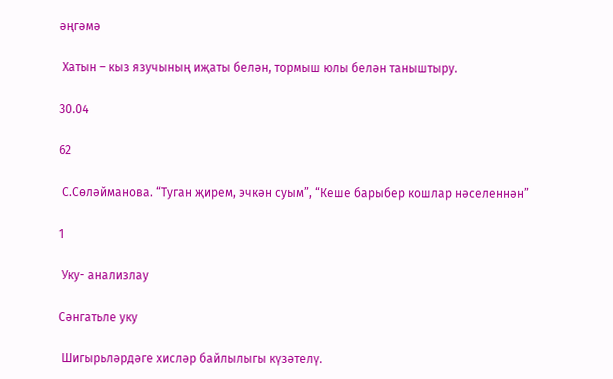әңгәмә

 Хатын – кыз язучының иҗаты белән, тормыш юлы белән таныштыру.

30.04

62

 С.Сөләйманова. “Туган җирем, эчкән суым”, “Кеше барыбер кошлар нәселеннән”

1

 Уку- анализлау

Сәнгатьле уку

 Шигырьләрдәге хисләр байлылыгы күзәтелү.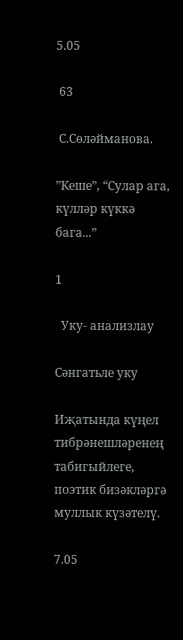5.05

 63

 С.Сөләйманова.

”Кеше”, “Сулар ага, күлләр күккә бага...”

1

  Уку- анализлау

Сәнгатьле уку

Иҗатында күңел тибрәнешләренең табигыйлеге, поэтик бизәкләргә муллык күзәтелү.

7.05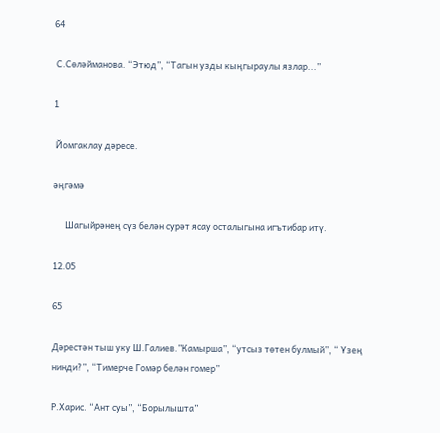64

 С.Сөләйманова. “Этюд”, “Тагын узды кыңгыраулы язлар...”

1

 Йомгаклау дәресе.

әңгәмә

      Шагыйрәнең сүз белән сурәт ясау осталыгына игътибар итү.

12.05

65

Дәрестән тыш уку Ш.Галиев.”Камырша”, “утсыз төтен булмый”, “ Үзең  нинди?”, “Тимерче Гомәр белән гомер”

Р.Харис. “Ант суы”, “Борылышта”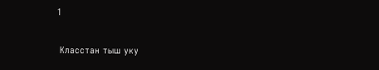1

 Класстан тыш уку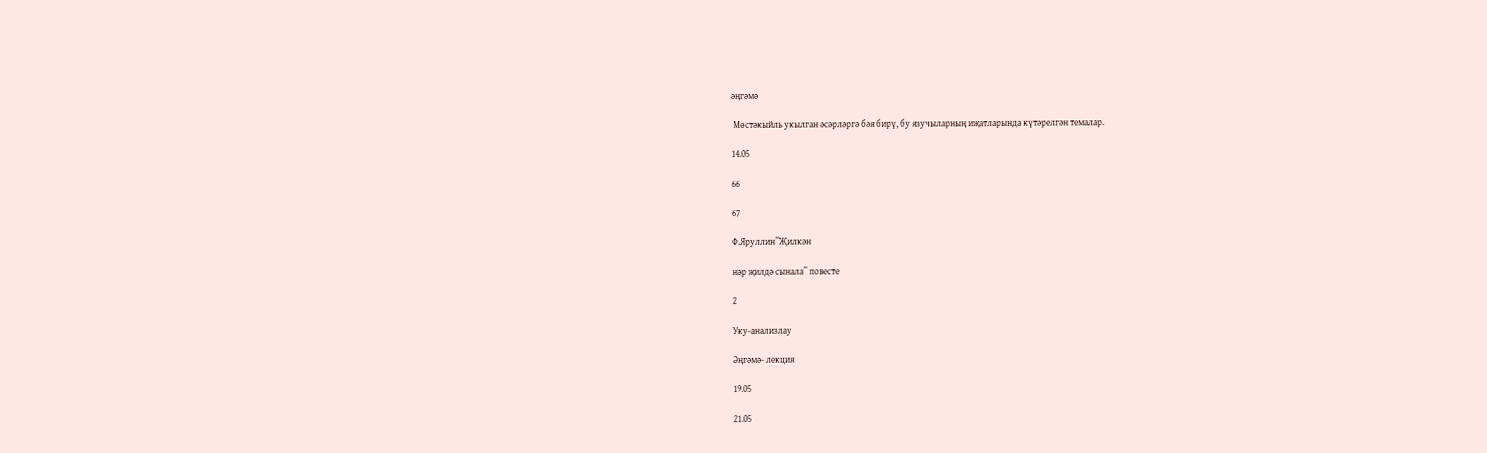әңгәмә

 Мөстәкыйль укылган әсәрләргә бәя бирү, бу язучыларның иҗатларында күтәрелгән темалар.

14.05

66

67

Ф.Яруллин”Җилкән

нәр җилдә сынала” повесте

2

Уку-анализлау

Әңгәмә- лекция

19.05

21.05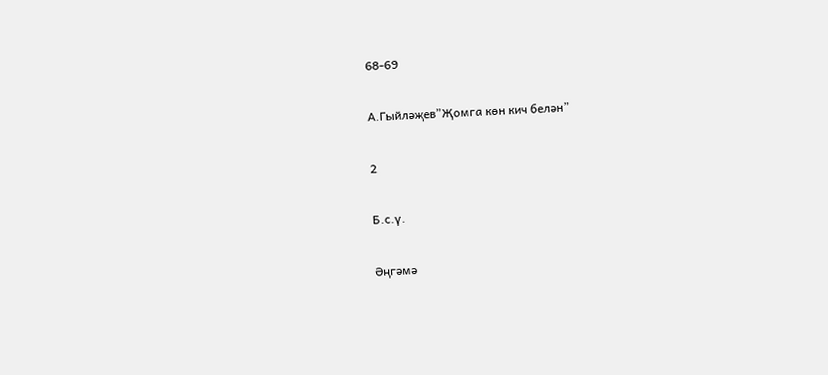68-69

А.Гыйләҗев”Җомга көн кич белән”

2

Б.с.ү.

Әңгәмә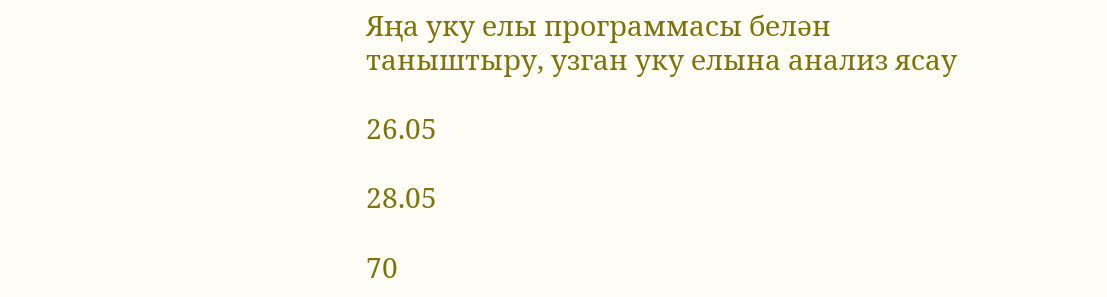Яңа уку елы программасы белән таныштыру, узган уку елына анализ ясау

26.05

28.05

70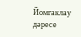Йомгаклау дәресе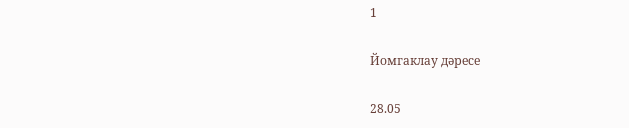1

Йомгаклау дәресе

28.05